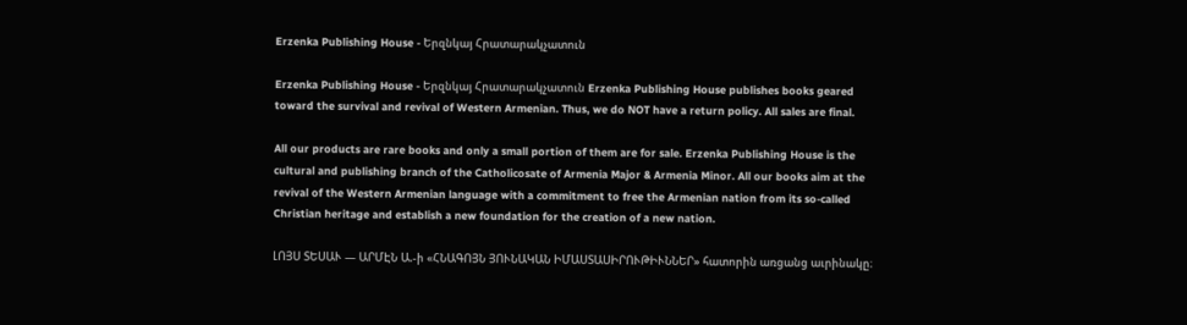Erzenka Publishing House - Երզնկայ Հրատարակչատուն

Erzenka Publishing House - Երզնկայ Հրատարակչատուն Erzenka Publishing House publishes books geared toward the survival and revival of Western Armenian. Thus, we do NOT have a return policy. All sales are final.

All our products are rare books and only a small portion of them are for sale. Erzenka Publishing House is the cultural and publishing branch of the Catholicosate of Armenia Major & Armenia Minor. All our books aim at the revival of the Western Armenian language with a commitment to free the Armenian nation from its so-called Christian heritage and establish a new foundation for the creation of a new nation.

ԼՈՅՍ ՏԵՍԱՒ — ԱՐՄԷՆ Ա.-ի «ՀՆԱԳՈՅՆ ՅՈՒՆԱԿԱՆ ԻՄԱՍՏԱՍԻՐՈՒԹԻՒՆՆԵՐ» հատորին առցանց աւրինակը։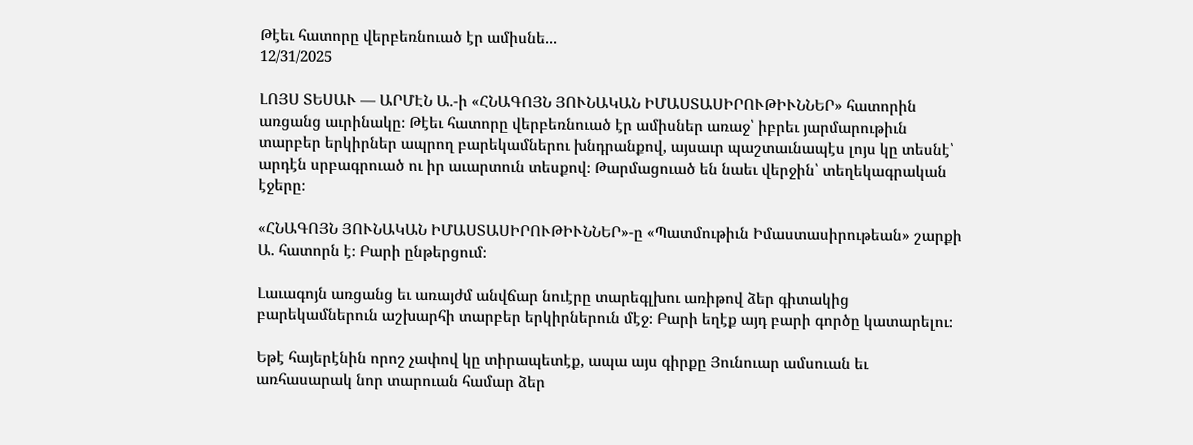Թէեւ հատորը վերբեռնուած էր ամիսնե...
12/31/2025

ԼՈՅՍ ՏԵՍԱՒ — ԱՐՄԷՆ Ա.-ի «ՀՆԱԳՈՅՆ ՅՈՒՆԱԿԱՆ ԻՄԱՍՏԱՍԻՐՈՒԹԻՒՆՆԵՐ» հատորին առցանց աւրինակը։ Թէեւ հատորը վերբեռնուած էր ամիսներ առաջ՝ իբրեւ յարմարութիւն տարբեր երկիրներ ապրող բարեկամներու խնդրանքով, այսաւր պաշտաւնապէս լոյս կը տեսնէ՝ արդէն սրբագրուած ու իր աւարտուն տեսքով։ Թարմացուած են նաեւ վերջին՝ տեղեկագրական էջերը։

«ՀՆԱԳՈՅՆ ՅՈՒՆԱԿԱՆ ԻՄԱՍՏԱՍԻՐՈՒԹԻՒՆՆԵՐ»-ը «Պատմութիւն Իմաստասիրութեան» շարքի Ա. հատորն է։ Բարի ընթերցում։

Լաւագոյն առցանց եւ առայժմ անվճար նուէրը տարեգլխու առիթով ձեր գիտակից բարեկամներուն աշխարհի տարբեր երկիրներուն մէջ։ Բարի եղէք այդ բարի գործը կատարելու։

Եթէ հայերէնին որոշ չափով կը տիրապետէք, ապա այս գիրքը Յունուար ամսուան եւ առհասարակ նոր տարուան համար ձեր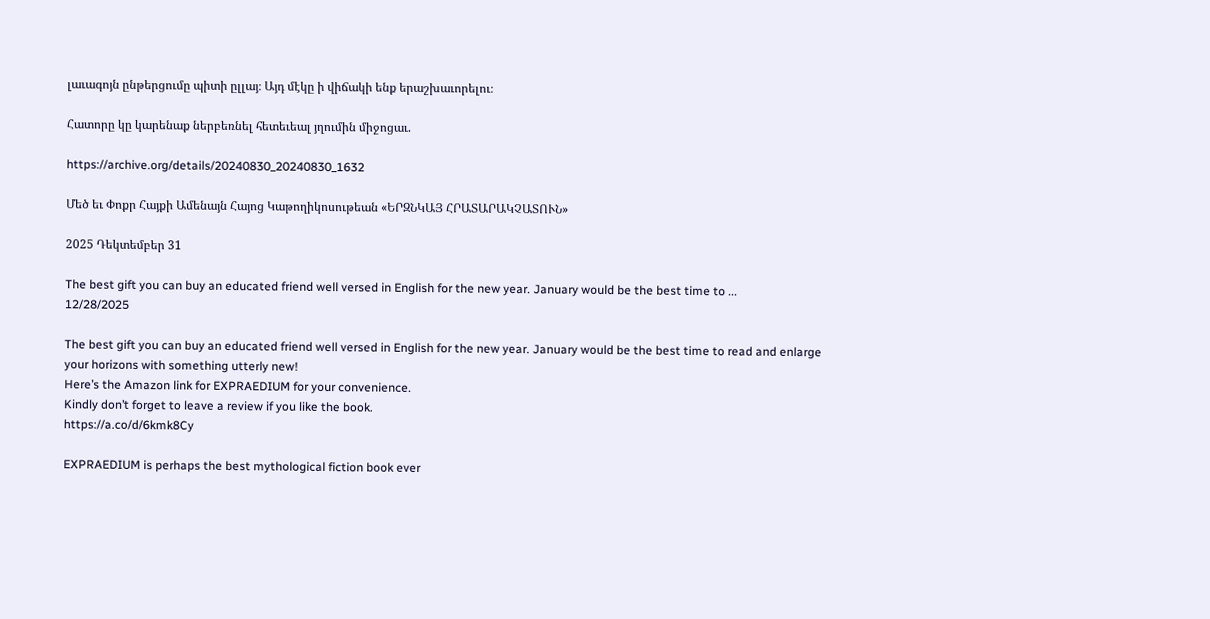լաւագոյն ընթերցումը պիտի ըլլայ։ Այդ մէկը ի վիճակի ենք երաշխաւորելու։

Հատորը կը կարենաք ներբեռնել հետեւեալ յղումին միջոցաւ.

https://archive.org/details/20240830_20240830_1632

Մեծ եւ Փոքր Հայքի Ամենայն Հայոց Կաթողիկոսութեան «ԵՐԶՆԿԱՅ ՀՐԱՏԱՐԱԿՉԱՏՈՒՆ»

2025 Դեկտեմբեր 31

The best gift you can buy an educated friend well versed in English for the new year. January would be the best time to ...
12/28/2025

The best gift you can buy an educated friend well versed in English for the new year. January would be the best time to read and enlarge your horizons with something utterly new!
Here’s the Amazon link for EXPRAEDIUM for your convenience.
Kindly don’t forget to leave a review if you like the book.
https://a.co/d/6kmk8Cy

EXPRAEDIUM is perhaps the best mythological fiction book ever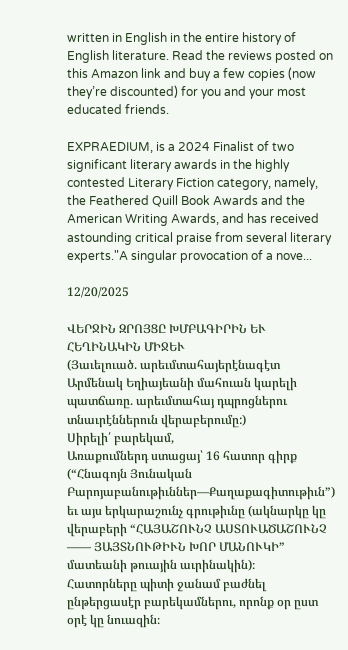written in English in the entire history of English literature. Read the reviews posted on this Amazon link and buy a few copies (now they’re discounted) for you and your most educated friends.

EXPRAEDIUM, is a 2024 Finalist of two significant literary awards in the highly contested Literary Fiction category, namely, the Feathered Quill Book Awards and the American Writing Awards, and has received astounding critical praise from several literary experts."A singular provocation of a nove...

12/20/2025

ՎԵՐՋԻՆ ԶՐՈՅՑԸ ԽՄԲԱԳԻՐԻՆ ԵՒ ՀԵՂԻՆԱԿԻՆ ՄԻՋԵՒ
(Յաւելուած. արեւմտահայերէնագէտ Արմենակ Եղիայեանի մահուան կարելի պատճառը. արեւմտահայ դպրոցներու տնաւրէններուն վերաբերումը:)
Սիրելի՛ բարեկամ,
Առաքումներդ ստացայ՝ 16 հատոր գիրք (“Հնագոյն Յունական Բարոյաբանութիւններ—Քաղաքագիտութիւն”) եւ այս երկարաշունչ գրութիւնը (ակնարկը կը վերաբերի “ՀԱՅԱՇՈՒՆՉ ԱՍՏՈՒԱԾԱՇՈՒՆՉ —— ՅԱՅՏՆՈՒԹԻՒՆ ԽՈՐ ՄԱՆՈՒԿԻ” մատեանի թուային աւրինակին)։
Հատորները պիտի ջանամ բաժնել ընթերցասէր բարեկամներու, որոնք օր ըստ օրէ կը նուազին։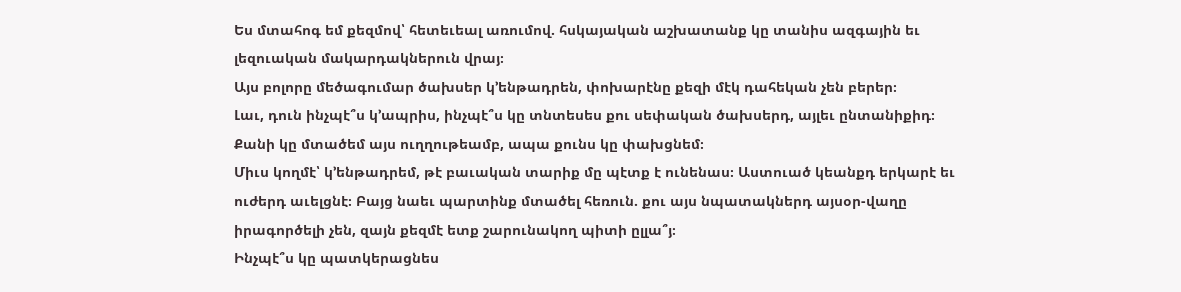Ես մտահոգ եմ քեզմով՝ հետեւեալ առումով. հսկայական աշխատանք կը տանիս ազգային եւ լեզուական մակարդակներուն վրայ։
Այս բոլորը մեծագումար ծախսեր կ’ենթադրեն, փոխարէնը քեզի մէկ դահեկան չեն բերեր։
Լաւ, դուն ինչպէ՞ս կ’ապրիս, ինչպէ՞ս կը տնտեսես քու սեփական ծախսերդ, այլեւ ընտանիքիդ։
Քանի կը մտածեմ այս ուղղութեամբ, ապա քունս կը փախցնեմ։
Միւս կողմէ՝ կ’ենթադրեմ, թէ բաւական տարիք մը պէտք է ունենաս։ Աստուած կեանքդ երկարէ եւ ուժերդ աւելցնէ։ Բայց նաեւ պարտինք մտածել հեռուն. քու այս նպատակներդ այսօր-վաղը իրագործելի չեն, զայն քեզմէ ետք շարունակող պիտի ըլլա՞յ։
Ինչպէ՞ս կը պատկերացնես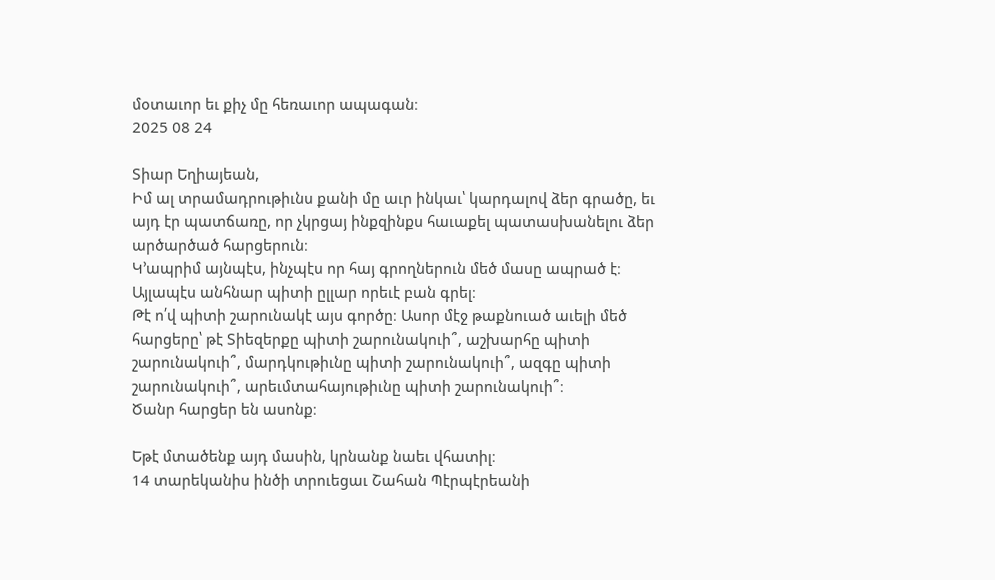մօտաւոր եւ քիչ մը հեռաւոր ապագան։
2025 08 24

Տիար Եղիայեան,
Իմ ալ տրամադրութիւնս քանի մը աւր ինկաւ՝ կարդալով ձեր գրածը, եւ այդ էր պատճառը, որ չկրցայ ինքզինքս հաւաքել պատասխանելու ձեր արծարծած հարցերուն։
Կ’ապրիմ այնպէս, ինչպէս որ հայ գրողներուն մեծ մասը ապրած է։ Այլապէս անհնար պիտի ըլլար որեւէ բան գրել։
Թէ ո՛վ պիտի շարունակէ այս գործը։ Ասոր մէջ թաքնուած աւելի մեծ հարցերը՝ թէ Տիեզերքը պիտի շարունակուի՞, աշխարհը պիտի շարունակուի՞, մարդկութիւնը պիտի շարունակուի՞, ազգը պիտի շարունակուի՞, արեւմտահայութիւնը պիտի շարունակուի՞։
Ծանր հարցեր են ասոնք։

Եթէ մտածենք այդ մասին, կրնանք նաեւ վհատիլ։
14 տարեկանիս ինծի տրուեցաւ Շահան Պէրպէրեանի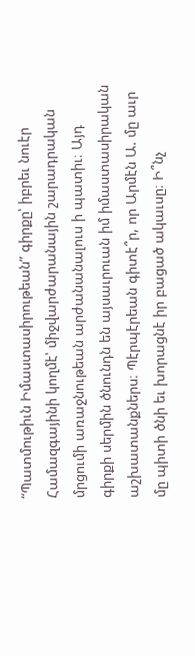“Պատմութիւն Իմաստասիրութեան” գիրքը՝ իբրեւ նուէր Համազգայինի կողմէ՝ միջվարժարանային շարադրական մրցումի առաջնութեան արժանանալուս ի պատիւ։ Այդ գիրքի սերմին ծնունդն են այսաւրուան իմ իմաստասիրական աշխատանքներս։ Պէրպէրեան գիտէ՞ր, որ Արմէն Ա. մը աւր մը պիտի ծնի եւ խորացնէ իր բացած ակաւսը։ Ի՞նչ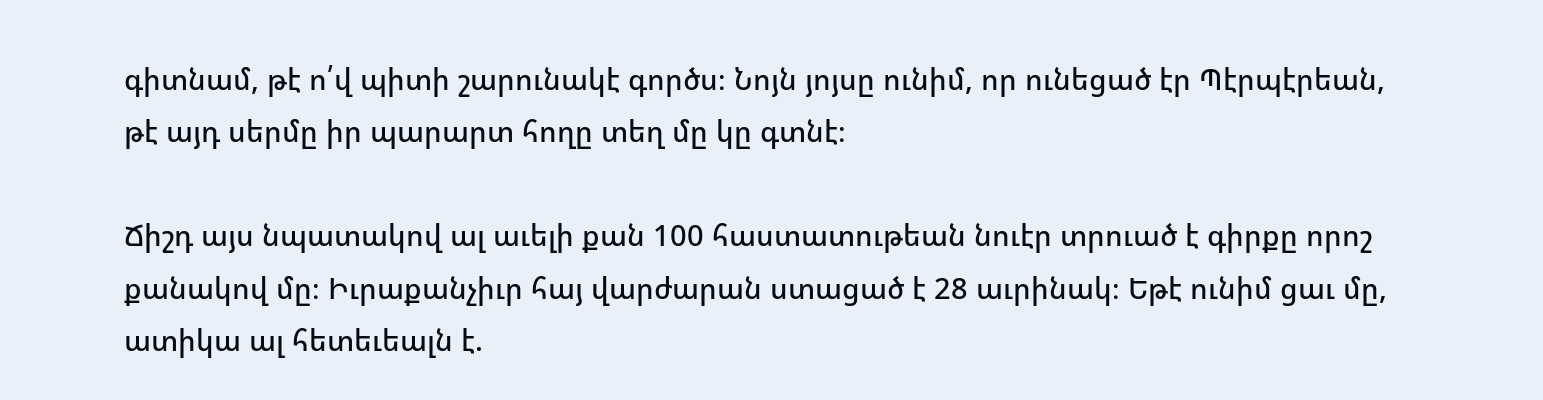գիտնամ, թէ ո՛վ պիտի շարունակէ գործս։ Նոյն յոյսը ունիմ, որ ունեցած էր Պէրպէրեան, թէ այդ սերմը իր պարարտ հողը տեղ մը կը գտնէ։

Ճիշդ այս նպատակով ալ աւելի քան 100 հաստատութեան նուէր տրուած է գիրքը որոշ քանակով մը։ Իւրաքանչիւր հայ վարժարան ստացած է 28 աւրինակ։ Եթէ ունիմ ցաւ մը, ատիկա ալ հետեւեալն է.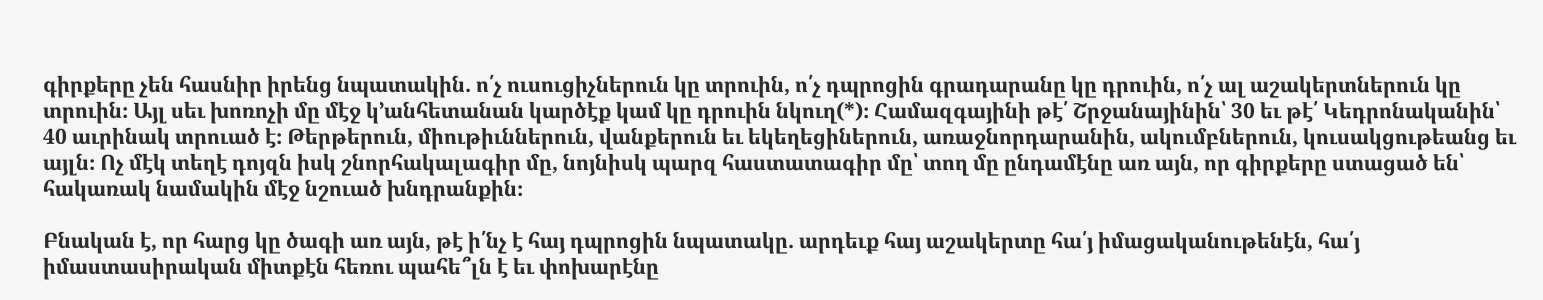գիրքերը չեն հասնիր իրենց նպատակին. ո՛չ ուսուցիչներուն կը տրուին, ո՛չ դպրոցին գրադարանը կը դրուին, ո՛չ ալ աշակերտներուն կը տրուին։ Այլ սեւ խոռոչի մը մէջ կ’անհետանան կարծէք կամ կը դրուին նկուղ(*)։ Համազգայինի թէ՛ Շրջանայինին՝ 30 եւ թէ՛ Կեդրոնականին՝ 40 աւրինակ տրուած է։ Թերթերուն, միութիւններուն, վանքերուն եւ եկեղեցիներուն, առաջնորդարանին, ակումբներուն, կուսակցութեանց եւ այլն։ Ոչ մէկ տեղէ դոյզն իսկ շնորհակալագիր մը, նոյնիսկ պարզ հաստատագիր մը՝ տող մը ընդամէնը առ այն, որ գիրքերը ստացած են՝ հակառակ նամակին մէջ նշուած խնդրանքին։

Բնական է, որ հարց կը ծագի առ այն, թէ ի՛նչ է հայ դպրոցին նպատակը. արդեւք հայ աշակերտը հա՛յ իմացականութենէն, հա՛յ իմաստասիրական միտքէն հեռու պահե՞լն է եւ փոխարէնը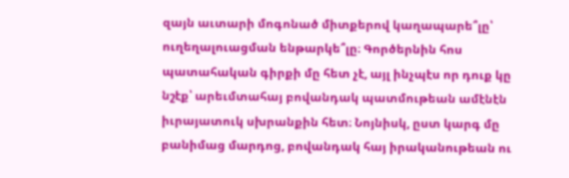զայն աւտարի մոգոնած միտքերով կաղապարե՞լը՝ ուղեղալուացման ենթարկե՞լը։ Գործերնին հոս պատահական գիրքի մը հետ չէ, այլ ինչպէս որ դուք կը նշէք՝ արեւմտահայ բովանդակ պատմութեան ամէնէն իւրայատուկ սխրանքին հետ։ Նոյնիսկ, ըստ կարգ մը բանիմաց մարդոց, բովանդակ հայ իրականութեան ու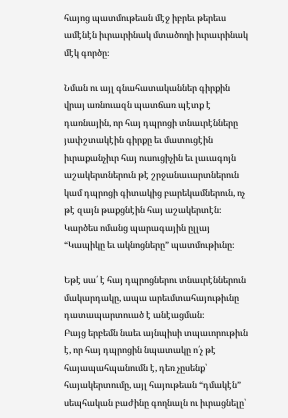հայոց պատմութեան մէջ իբրեւ թերեւս ամէնէն իւրաւրինակ մտածողի իւրաւրինակ մէկ գործը։

Նման ու այլ գնահատականներ գիրքին վրայ առնուազն պատճառ պէտք է դառնային, որ հայ դպրոցի տնաւրէնները յափշտակէին գիրքը եւ մատուցէին իւրաքանչիւր հայ ուսուցիչին եւ լաւագոյն աշակերտներուն թէ շրջանաւարտներուն կամ դպրոցի գիտակից բարեկամներուն, ոչ թէ զայն թաքցնէին հայ աշակերտէն։ Կարծես ոմանց պարագային ըլլայ “Կապիկը եւ ակնոցները” պատմութիւնը։

Եթէ սա՛ է հայ դպրոցներու տնաւրէններուն մակարդակը, ապա արեւմտահայութիւնը դատապարտուած է անէացման։
Բայց երբեմն նաեւ այնպիսի տպաւորութիւն է, որ հայ դպրոցին նպատակը ո՛չ թէ հայապահպանումն է, դեռ չըսենք՝ հայակերտումը, այլ հայութեան “դմակէն” սեպհական բաժինը գողնալն ու իւրացնելը՝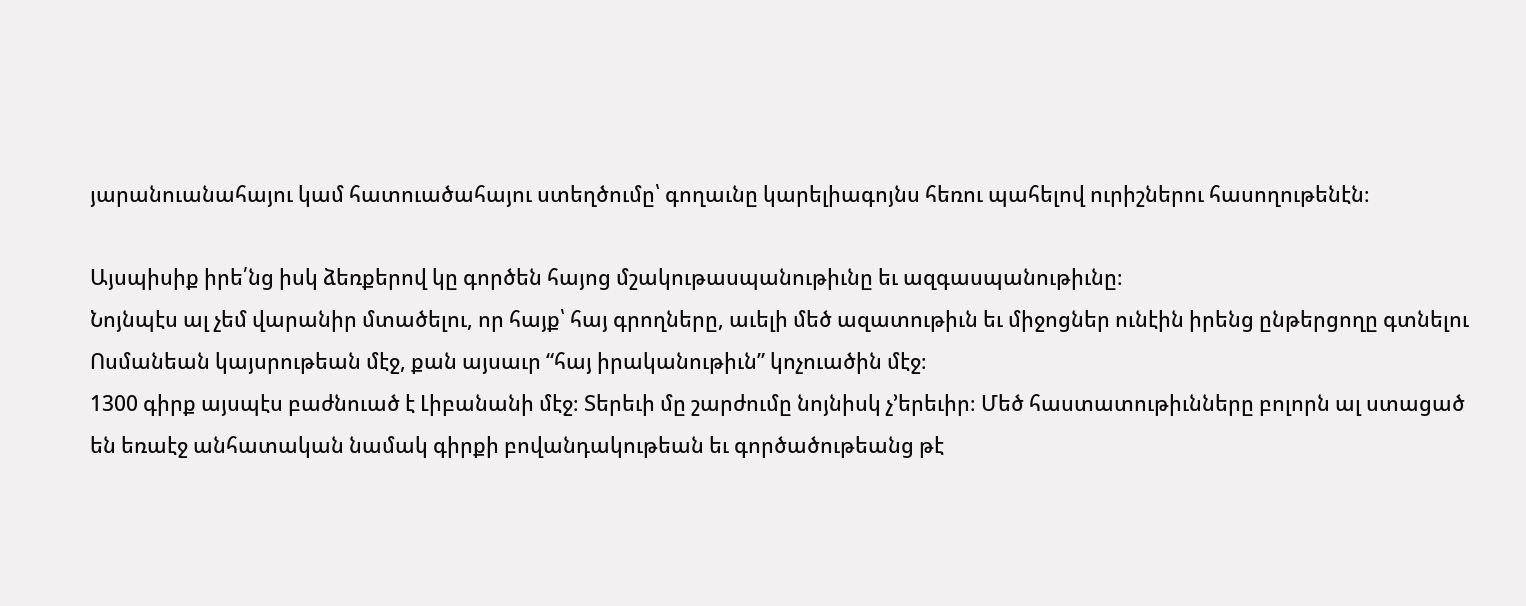յարանուանահայու կամ հատուածահայու ստեղծումը՝ գողաւնը կարելիագոյնս հեռու պահելով ուրիշներու հասողութենէն։

Այսպիսիք իրե՛նց իսկ ձեռքերով կը գործեն հայոց մշակութասպանութիւնը եւ ազգասպանութիւնը։
Նոյնպէս ալ չեմ վարանիր մտածելու, որ հայք՝ հայ գրողները, աւելի մեծ ազատութիւն եւ միջոցներ ունէին իրենց ընթերցողը գտնելու Ոսմանեան կայսրութեան մէջ, քան այսաւր “հայ իրականութիւն” կոչուածին մէջ։
1300 գիրք այսպէս բաժնուած է Լիբանանի մէջ։ Տերեւի մը շարժումը նոյնիսկ չ’երեւիր։ Մեծ հաստատութիւնները բոլորն ալ ստացած են եռաէջ անհատական նամակ գիրքի բովանդակութեան եւ գործածութեանց թէ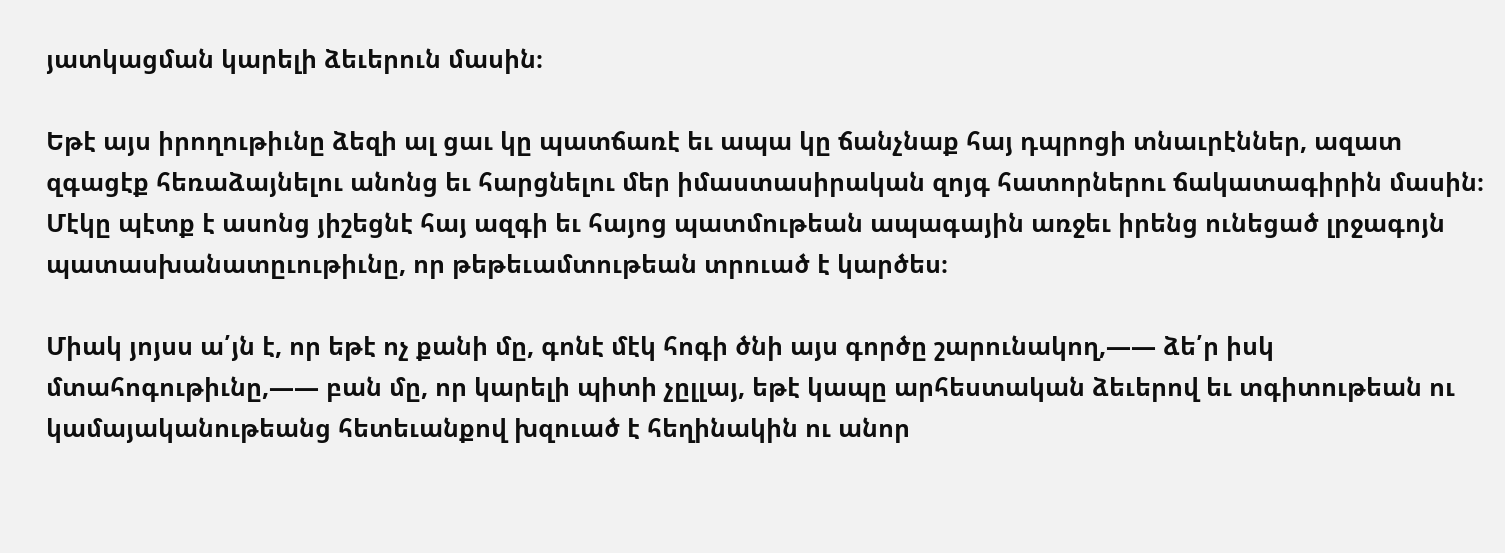յատկացման կարելի ձեւերուն մասին։

Եթէ այս իրողութիւնը ձեզի ալ ցաւ կը պատճառէ եւ ապա կը ճանչնաք հայ դպրոցի տնաւրէններ, ազատ զգացէք հեռաձայնելու անոնց եւ հարցնելու մեր իմաստասիրական զոյգ հատորներու ճակատագիրին մասին։ Մէկը պէտք է ասոնց յիշեցնէ հայ ազգի եւ հայոց պատմութեան ապագային առջեւ իրենց ունեցած լրջագոյն պատասխանատըւութիւնը, որ թեթեւամտութեան տրուած է կարծես։

Միակ յոյսս ա՛յն է, որ եթէ ոչ քանի մը, գոնէ մէկ հոգի ծնի այս գործը շարունակող,—— ձե՛ր իսկ մտահոգութիւնը,—— բան մը, որ կարելի պիտի չըլլայ, եթէ կապը արհեստական ձեւերով եւ տգիտութեան ու կամայականութեանց հետեւանքով խզուած է հեղինակին ու անոր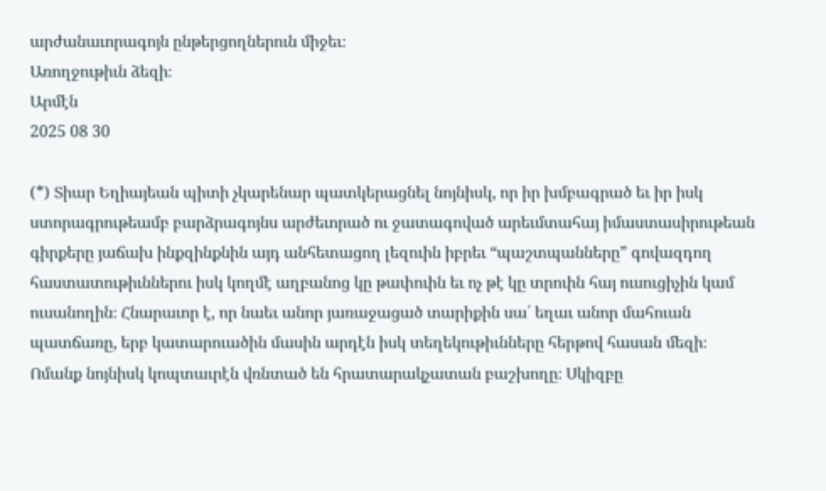արժանաւորագոյն ընթերցողներուն միջեւ։
Առողջութիւն ձեզի։
Արմէն
2025 08 30

(*) Տիար Եղիայեան պիտի չկարենար պատկերացնել նոյնիսկ, որ իր խմբագրած եւ իր իսկ ստորագրութեամբ բարձրագոյնս արժեւորած ու ջատագոված արեւմտահայ իմաստասիրութեան գիրքերը յաճախ ինքզինքնին այդ անհետացող լեզուին իբրեւ “պաշտպանները” գովազդող հաստատութիւններու իսկ կողմէ աղբանոց կը թափուին եւ ոչ թէ կը տրուին հայ ուսուցիչին կամ ուսանողին։ Հնարաւոր է, որ նաեւ անոր յառաջացած տարիքին սա՛ եղաւ անոր մահուան պատճառը, երբ կատարուածին մասին արդէն իսկ տեղեկութիւնները հերթով հասան մեզի։ Ոմանք նոյնիսկ կոպտաւրէն վռնտած են հրատարակչատան բաշխողը։ Սկիզբը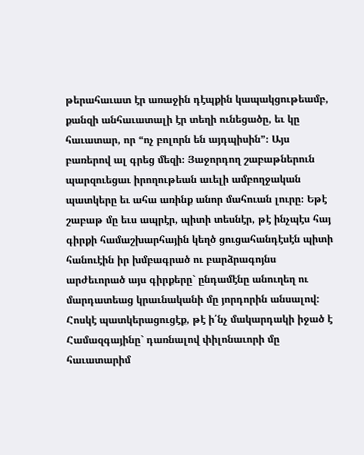թերահաւատ էր առաջին դէպքին կապակցութեամբ, քանզի անհաւատալի էր տեղի ունեցածը, եւ կը հաւատար, որ “ոչ բոլորն են այդպիսին”։ Այս բառերով ալ գրեց մեզի։ Յաջորդող շաբաթներուն պարզուեցաւ իրողութեան աւելի ամբողջական պատկերը եւ ահա առինք անոր մահուան լուրը։ Եթէ շաբաթ մը եւս ապրէր, պիտի տեսնէր, թէ ինչպէս հայ գիրքի համաշխարհային կեղծ ցուցահանդէսէն պիտի հանուէին իր խմբագրած ու բարձրագոյնս արժեւորած այս գիրքերը` ընդամէնը անուղեղ ու մարդատեաց կրաւնականի մը յորդորին անսալով: Հոսկէ պատկերացուցէք, թէ ի՛նչ մակարդակի իջած է Համազգայինը` դառնալով փիլոնաւորի մը հաւատարիմ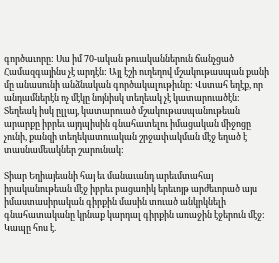գործաւորը: Սա իմ 70-ական թուականներուն ճանչցած Համազգայինս չէ արդէն: Այլ էշի ուղեղով մշակութասպան քանի մը անասունի անձնական գործակալութիւնը: Վստահ եղէք, որ անդամներէն ոչ մէկը նոյնիսկ տեղեակ չէ կատարուածէն: Տեղեակ իսկ ըլլայ, կատարուած մշակութասպանութեան արարքը իբրեւ այդպիսին գնահատելու իմացական միջոցը չունի, քանզի տեղեկատուական շրջափակման մէջ եղած է տասնամեակներ շարունակ:

Տիար Եղիայեանի հայ եւ մանաւանդ արեւմտահայ իրականութեան մէջ իբրեւ բացառիկ երեւոյթ արժեւորած այս իմաստասիրական գիրքին մասին տուած անկրկնելի գնահատականը կրնաք կարդալ գիրքին առաջին էջերուն մէջ: Կապը հոս է.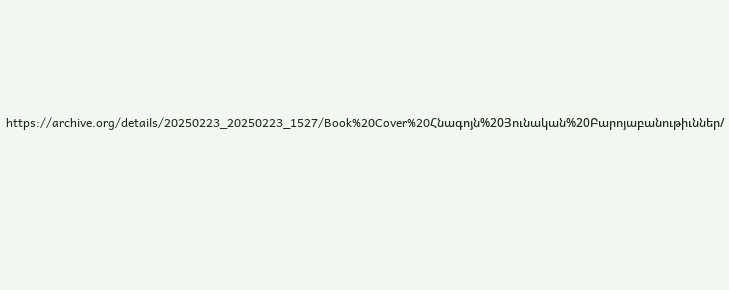https://archive.org/details/20250223_20250223_1527/Book%20Cover%20Հնագոյն%20Յունական%20Բարոյաբանութիւններ/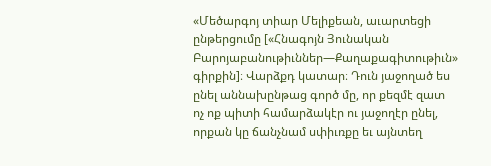«Մեծարգոյ տիար Մելիքեան, աւարտեցի ընթերցումը [«Հնագոյն Յունական Բարոյաբանութիւններ—Քաղաքագիտութիւն» գիրքին]։ Վարձքդ կատար։ Դուն յաջողած ես ընել աննախընթաց գործ մը, որ քեզմէ զատ ոչ ոք պիտի համարձակէր ու յաջողէր ընել, որքան կը ճանչնամ սփիւռքը եւ այնտեղ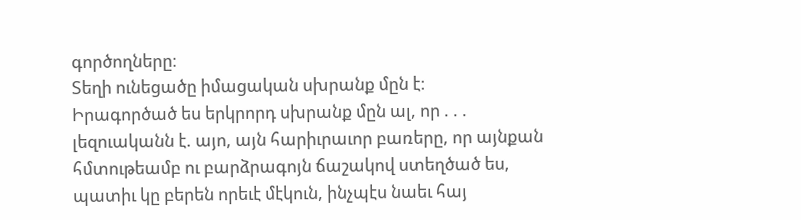գործողները։
Տեղի ունեցածը իմացական սխրանք մըն է։
Իրագործած ես երկրորդ սխրանք մըն ալ, որ . . . լեզուականն է. այո, այն հարիւրաւոր բառերը, որ այնքան հմտութեամբ ու բարձրագոյն ճաշակով ստեղծած ես, պատիւ կը բերեն որեւէ մէկուն, ինչպէս նաեւ հայ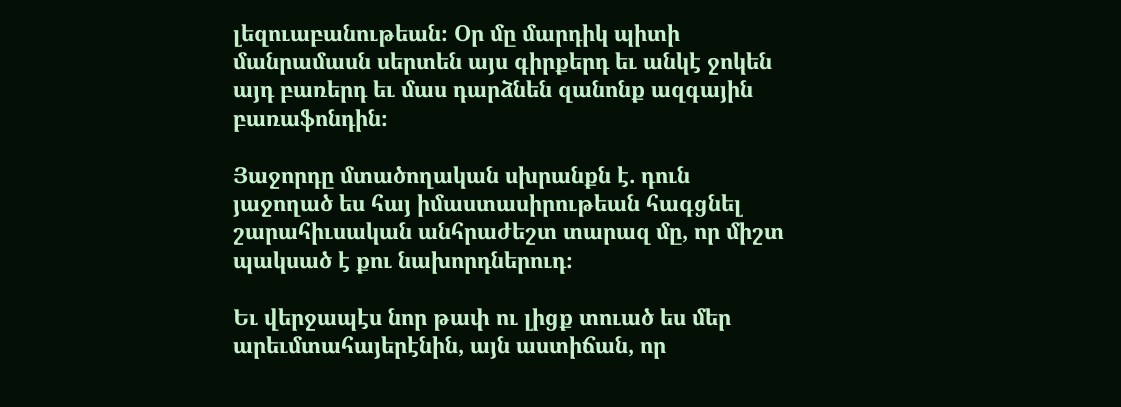լեզուաբանութեան։ Օր մը մարդիկ պիտի մանրամասն սերտեն այս գիրքերդ եւ անկէ ջոկեն այդ բառերդ եւ մաս դարձնեն զանոնք ազգային բառաֆոնդին։

Յաջորդը մտածողական սխրանքն է. դուն յաջողած ես հայ իմաստասիրութեան հագցնել շարահիւսական անհրաժեշտ տարազ մը, որ միշտ պակսած է քու նախորդներուդ։

Եւ վերջապէս նոր թափ ու լիցք տուած ես մեր արեւմտահայերէնին, այն աստիճան, որ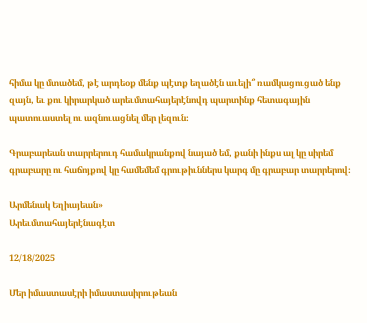հիմա կը մտածեմ, թէ արդեօք մենք պէտք եղածէն աւելի՞ ռամկացուցած ենք զայն, եւ քու կիրարկած արեւմտահայերէնովդ պարտինք հետագային պատուաստել ու ազնուացնել մեր լեզուն։

Գրաբարեան տարրերուդ համակրանքով նայած եմ, քանի ինքս ալ կը սիրեմ գրաբարը ու հաճոյքով կը համեմեմ գրութիւններս կարգ մը գրաբար տարրերով։

Արմենակ Եղիայեան»
Արեւմտահայերէնագէտ

12/18/2025

Մեր իմաստասէրի իմաստասիրութեան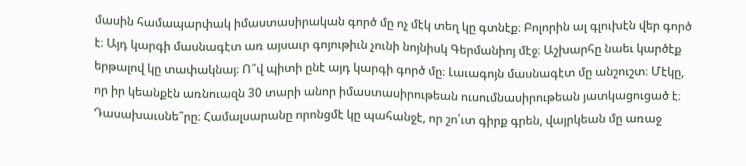մասին համապարփակ իմաստասիրական գործ մը ոչ մէկ տեղ կը գտնէք։ Բոլորին ալ գլուխէն վեր գործ է։ Այդ կարգի մասնագէտ առ այսաւր գոյութիւն չունի նոյնիսկ Գերմանիոյ մէջ։ Աշխարհը նաեւ կարծէք երթալով կը տափակնայ։ Ո՞վ պիտի ընէ այդ կարգի գործ մը։ Լաւագոյն մասնագէտ մը անշուշտ։ Մէկը, որ իր կեանքէն առնուազն 30 տարի անոր իմաստասիրութեան ուսումնասիրութեան յատկացուցած է։ Դասախաւսնե՞րը։ Համալսարանը որոնցմէ կը պահանջէ, որ շո՛ւտ գիրք գրեն, վայրկեան մը առաջ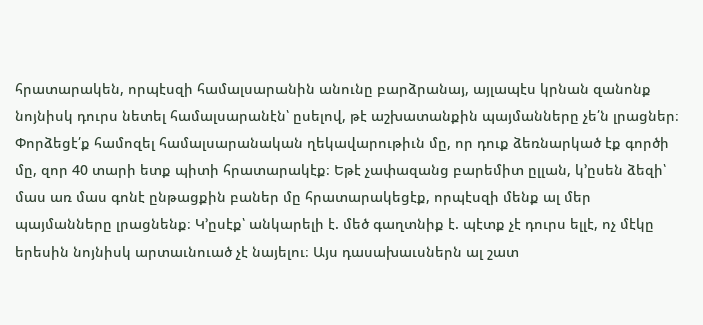հրատարակեն, որպէսզի համալսարանին անունը բարձրանայ, այլապէս կրնան զանոնք նոյնիսկ դուրս նետել համալսարանէն՝ ըսելով, թէ աշխատանքին պայմանները չե՛ն լրացներ։
Փորձեցէ՛ք համոզել համալսարանական ղեկավարութիւն մը, որ դուք ձեռնարկած էք գործի մը, զոր 40 տարի ետք պիտի հրատարակէք։ Եթէ չափազանց բարեմիտ ըլլան, կ’ըսեն ձեզի՝ մաս առ մաս գոնէ ընթացքին բաներ մը հրատարակեցէք, որպէսզի մենք ալ մեր պայմանները լրացնենք։ Կ’ըսէք՝ անկարելի է. մեծ գաղտնիք է. պէտք չէ դուրս ելլէ, ոչ մէկը երեսին նոյնիսկ արտաւնուած չէ նայելու։ Այս դասախաւսներն ալ շատ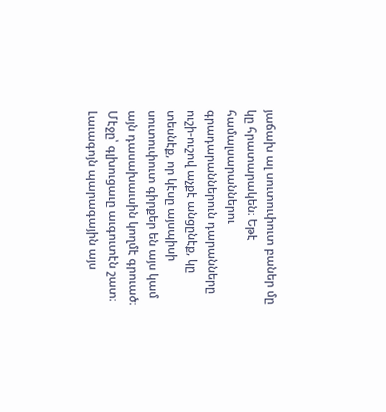յաճախ ալ սուտուփուտ բաներ մը կը հրատարակեն։ Եթէ համալսարաններու գրադարաններուն դարանները ուշի-ուշով աչքէ անցընէք, կը տեսնէք, որ կէսը այսպիսի սուտուփուտ գիրքեր են այս կամ այն դասախաւսին կողմէ գրուած։ Մէջը՝ գլխուցաւը աւգուտէն շատ։ Լաւագոյն պարագային այս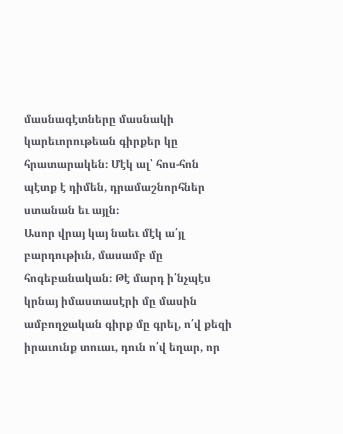մասնագէտները մասնակի կարեւորութեան գիրքեր կը հրատարակեն։ Մէկ ալ՝ հոս-հոն պէտք է դիմեն, դրամաշնորհներ ստանան եւ այլն։
Ասոր վրայ կայ նաեւ մէկ ա՛յլ բարդութիւն, մասամբ մը հոգեբանական։ Թէ մարդ ի՛նչպէս կրնայ իմաստասէրի մը մասին ամբողջական գիրք մը գրել, ո՛վ քեզի իրաւունք տուաւ, դուն ո՛վ եղար, որ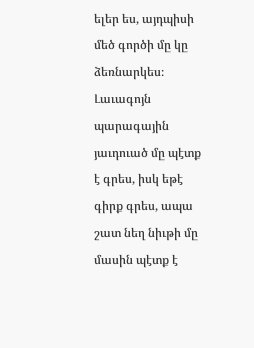ելեր ես, այդպիսի մեծ գործի մը կը ձեռնարկես։ Լաւագոյն պարագային յաւդուած մը պէտք է գրես, իսկ եթէ գիրք գրես, ապա շատ նեղ նիւթի մը մասին պէտք է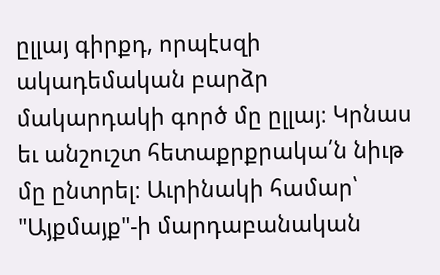ըլլայ գիրքդ, որպէսզի ակադեմական բարձր մակարդակի գործ մը ըլլայ։ Կրնաս եւ անշուշտ հետաքրքրակա՛ն նիւթ մը ընտրել։ Աւրինակի համար՝ "Այքմայք"-ի մարդաբանական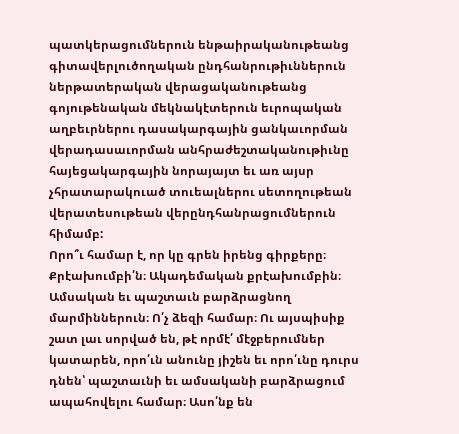պատկերացումներուն ենթաիրականութեանց գիտավերլուծողական ընդհանրութիւններուն ներթատերական վերացականութեանց գոյութենական մեկնակէտերուն եւրոպական աղբեւրներու դասակարգային ցանկաւորման վերադասաւորման անհրաժեշտականութիւնը հայեցակարգային նորայայտ եւ առ այսր չհրատարակուած տուեալներու սետողութեան վերատեսութեան վերընդհանրացումներուն հիմամբ:
Որո՞ւ համար է, որ կը գրեն իրենց գիրքերը։ Քրէախումբի՛ն։ Ակադեմական քրէախումբին։ Ամսական եւ պաշտաւն բարձրացնող մարմիններուն։ Ո՛չ ձեզի համար։ Ու այսպիսիք շատ լաւ սորված են, թէ որմէ՛ մէջբերումներ կատարեն, որո՛ւն անունը յիշեն եւ որո՛ւնը դուրս դնեն՝ պաշտաւնի եւ ամսականի բարձրացում ապահովելու համար։ Ասո՛նք են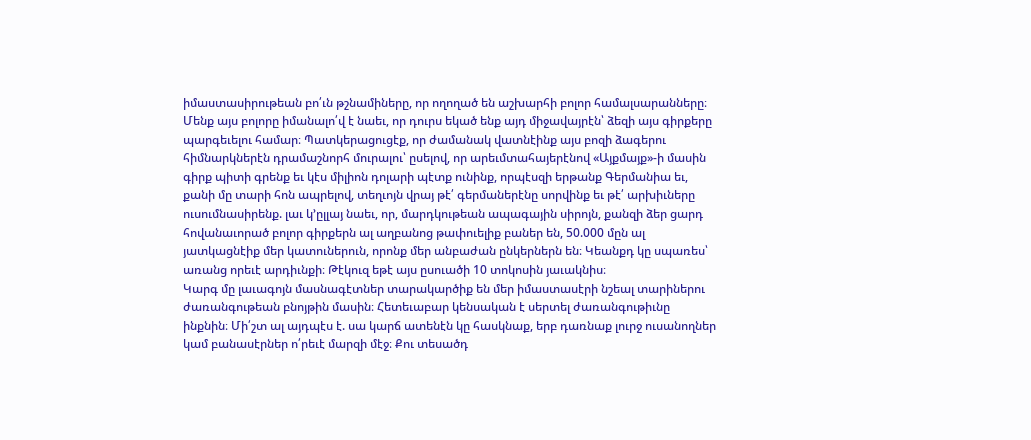իմաստասիրութեան բո՛ւն թշնամիները, որ ողողած են աշխարհի բոլոր համալսարանները։
Մենք այս բոլորը իմանալո՛վ է նաեւ, որ դուրս եկած ենք այդ միջավայրէն՝ ձեզի այս գիրքերը պարգեւելու համար։ Պատկերացուցէք, որ ժամանակ վատնէինք այս բոզի ձագերու հիմնարկներէն դրամաշնորհ մուրալու՝ ըսելով, որ արեւմտահայերէնով «Այքմայք»-ի մասին գիրք պիտի գրենք եւ կէս միլիոն դոլարի պէտք ունինք, որպէսզի երթանք Գերմանիա եւ, քանի մը տարի հոն ապրելով, տեղւոյն վրայ թէ՛ գերմաներէնը սորվինք եւ թէ՛ արխիւները ուսումնասիրենք. լաւ կ’ըլլայ նաեւ, որ, մարդկութեան ապագային սիրոյն, քանզի ձեր ցարդ հովանաւորած բոլոր գիրքերն ալ աղբանոց թափուելիք բաներ են, 50.000 մըն ալ յատկացնէիք մեր կատուներուն, որոնք մեր անբաժան ընկերներն են։ Կեանքդ կը սպառես՝ առանց որեւէ արդիւնքի։ Թէկուզ եթէ այս ըսուածի 10 տոկոսին յաւակնիս։
Կարգ մը լաւագոյն մասնագէտներ տարակարծիք են մեր իմաստասէրի նշեալ տարիներու ժառանգութեան բնոյթին մասին։ Հետեւաբար կենսական է սերտել ժառանգութիւնը ինքնին։ Մի՛շտ ալ այդպէս է. սա կարճ ատենէն կը հասկնաք, երբ դառնաք լուրջ ուսանողներ կամ բանասէրներ ո՛րեւէ մարզի մէջ։ Քու տեսածդ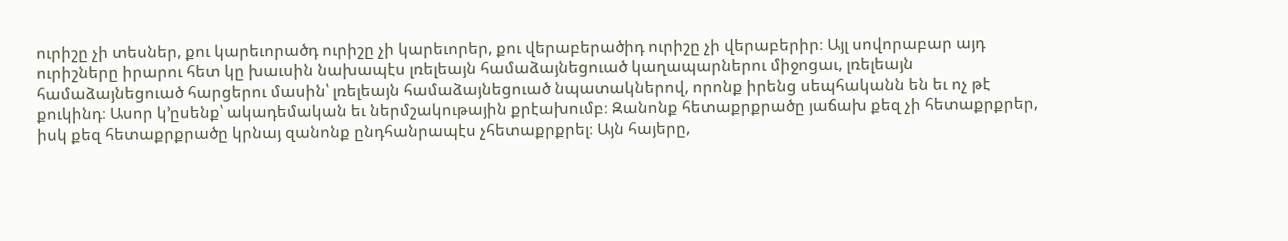ուրիշը չի տեսներ, քու կարեւորածդ ուրիշը չի կարեւորեր, քու վերաբերածիդ ուրիշը չի վերաբերիր։ Այլ սովորաբար այդ ուրիշները իրարու հետ կը խաւսին նախապէս լռելեայն համաձայնեցուած կաղապարներու միջոցաւ, լռելեայն համաձայնեցուած հարցերու մասին՝ լռելեայն համաձայնեցուած նպատակներով, որոնք իրենց սեպհականն են եւ ոչ թէ քուկինդ։ Ասոր կ’ըսենք՝ ակադեմական եւ ներմշակութային քրէախումբ։ Զանոնք հետաքրքրածը յաճախ քեզ չի հետաքրքրեր, իսկ քեզ հետաքրքրածը կրնայ զանոնք ընդհանրապէս չհետաքրքրել։ Այն հայերը,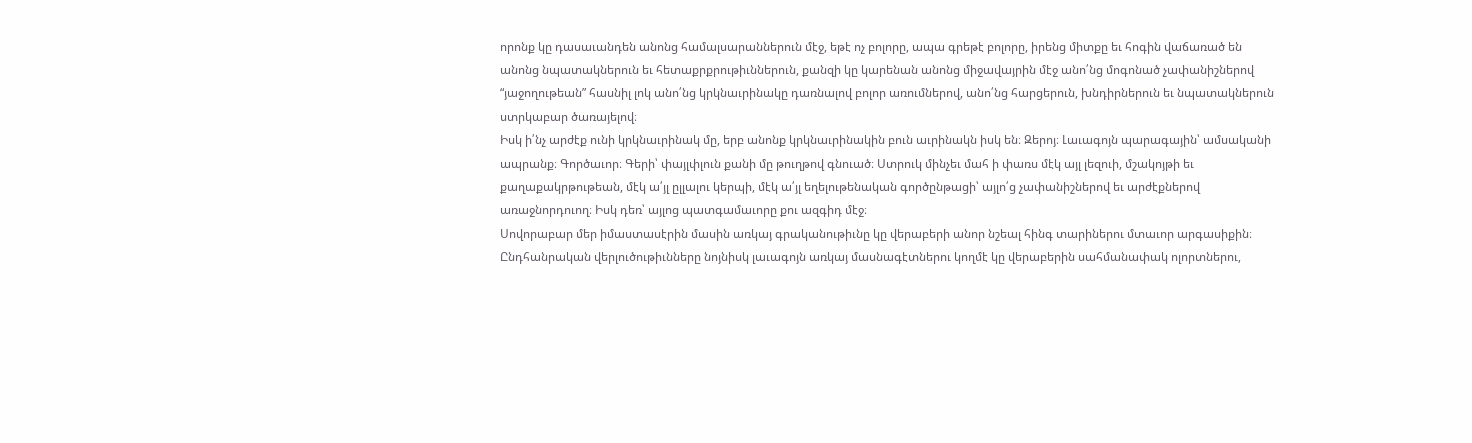որոնք կը դասաւանդեն անոնց համալսարաններուն մէջ, եթէ ոչ բոլորը, ապա գրեթէ բոլորը, իրենց միտքը եւ հոգին վաճառած են անոնց նպատակներուն եւ հետաքրքրութիւններուն, քանզի կը կարենան անոնց միջավայրին մէջ անո՛նց մոգոնած չափանիշներով “յաջողութեան” հասնիլ լոկ անո՛նց կրկնաւրինակը դառնալով բոլոր առումներով, անո՛նց հարցերուն, խնդիրներուն եւ նպատակներուն ստրկաբար ծառայելով։
Իսկ ի՛նչ արժէք ունի կրկնաւրինակ մը, երբ անոնք կրկնաւրինակին բուն աւրինակն իսկ են։ Զերոյ։ Լաւագոյն պարագային՝ ամսականի ապրանք։ Գործաւոր։ Գերի՝ փայլփլուն քանի մը թուղթով գնուած։ Ստրուկ մինչեւ մահ ի փառս մէկ այլ լեզուի, մշակոյթի եւ քաղաքակրթութեան, մէկ ա՛յլ ըլլալու կերպի, մէկ ա՛յլ եղելութենական գործընթացի՝ այլո՛ց չափանիշներով եւ արժէքներով առաջնորդուող։ Իսկ դեռ՝ այլոց պատգամաւորը քու ազգիդ մէջ։
Սովորաբար մեր իմաստասէրին մասին առկայ գրականութիւնը կը վերաբերի անոր նշեալ հինգ տարիներու մտաւոր արգասիքին։ Ընդհանրական վերլուծութիւնները նոյնիսկ լաւագոյն առկայ մասնագէտներու կողմէ կը վերաբերին սահմանափակ ոլորտներու,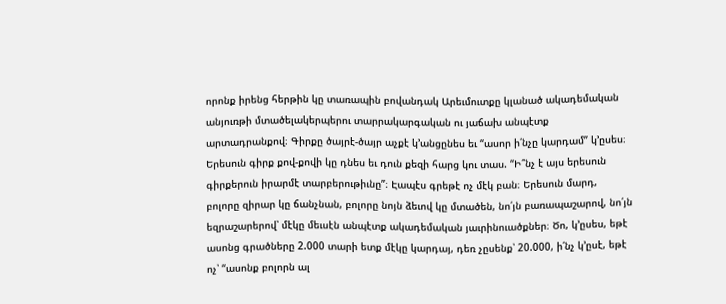որոնք իրենց հերթին կը տառապին բովանդակ Արեւմուտքը կլանած ակադեմական անյուռթի մտածելակերպերու տարրակարգական ու յաճախ անպէտք արտադրանքով։ Գիրքը ծայրէ-ծայր աչքէ կ’անցընես եւ “ասոր ի՛նչը կարդամ” կ’ըսես։ Երեսուն գիրք քով-քովի կը դնես եւ դուն քեզի հարց կու տաս. “Ի՞նչ է այս երեսուն գիրքերուն իրարմէ տարբերութիւնը”։ Էապէս գրեթէ ոչ մէկ բան։ Երեսուն մարդ, բոլորը զիրար կը ճանչնան, բոլորը նոյն ձեւով կը մտածեն, նո՛յն բառապաշարով, նո՛յն եզրաշարերով՝ մէկը մեւսէն անպէտք ակադեմական յաւրինուածքներ։ Ծո, կ’ըսես, եթէ ասոնց գրածները 2.000 տարի ետք մէկը կարդայ, դեռ չըսենք՝ 20.000, ի՛նչ կ’ըսէ, եթէ ոչ՝ “ասոնք բոլորն ալ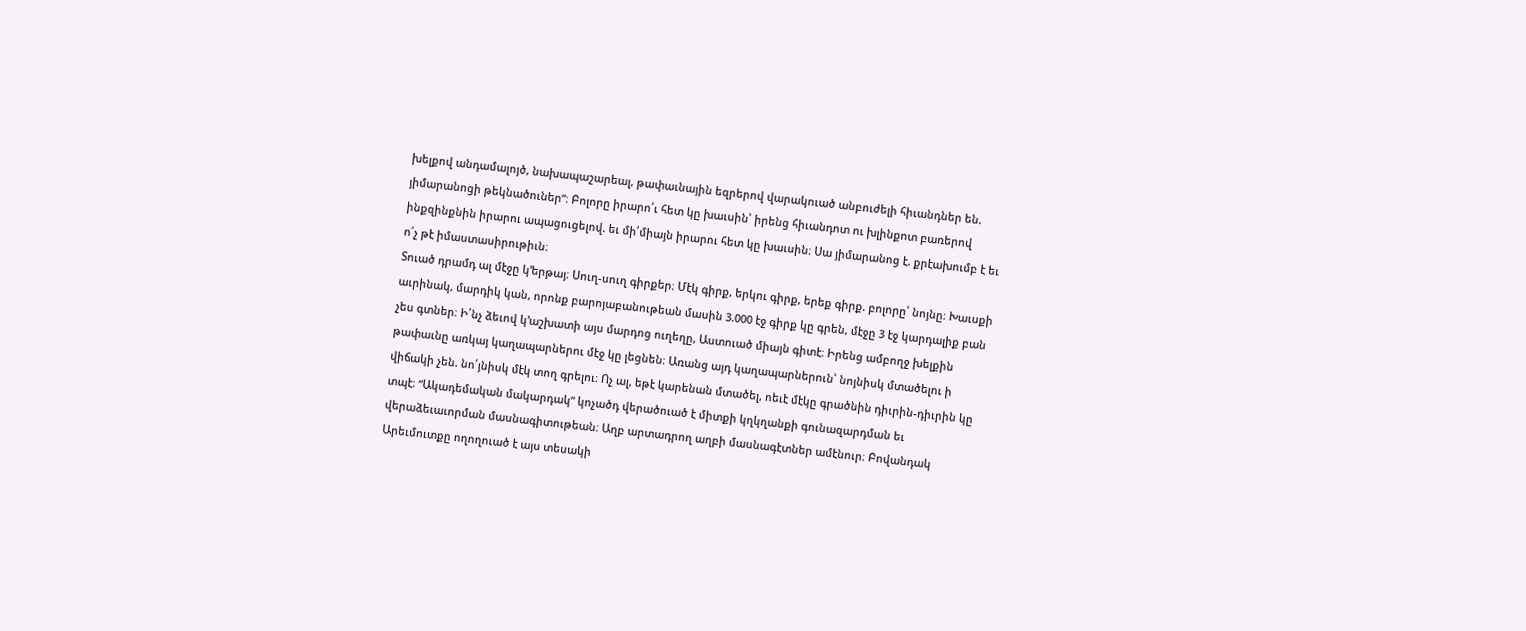խելքով անդամալոյծ, նախապաշարեալ, թափաւնային եզրերով վարակուած անբուժելի հիւանդներ են. յիմարանոցի թեկնածուներ”։ Բոլորը իրարո՛ւ հետ կը խաւսին՝ իրենց հիւանդոտ ու խլինքոտ բառերով ինքզինքնին իրարու ապացուցելով. եւ մի՛միայն իրարու հետ կը խաւսին։ Սա յիմարանոց է. քրէախումբ է եւ ո՛չ թէ իմաստասիրութիւն։
Տուած դրամդ ալ մէջը կ’երթայ։ Սուղ-սուղ գիրքեր։ Մէկ գիրք, երկու գիրք, երեք գիրք. բոլորը՝ նոյնը։ Խաւսքի աւրինակ, մարդիկ կան, որոնք բարոյաբանութեան մասին 3.000 էջ գիրք կը գրեն, մէջը 3 էջ կարդալիք բան չես գտներ։ Ի՛նչ ձեւով կ’աշխատի այս մարդոց ուղեղը, Աստուած միայն գիտէ։ Իրենց ամբողջ խելքին թափաւնը առկայ կաղապարներու մէջ կը լեցնեն։ Առանց այդ կաղապարներուն՝ նոյնիսկ մտածելու ի վիճակի չեն. նո՛յնիսկ մէկ տող գրելու։ Ոչ ալ, եթէ կարենան մտածել, ոեւէ մէկը գրածնին դիւրին-դիւրին կը տպէ։ “Ակադեմական մակարդակ” կոչածդ վերածուած է միտքի կղկղանքի գունազարդման եւ վերաձեւաւորման մասնագիտութեան։ Աղբ արտադրող աղբի մասնագէտներ ամէնուր։ Բովանդակ Արեւմուտքը ողողուած է այս տեսակի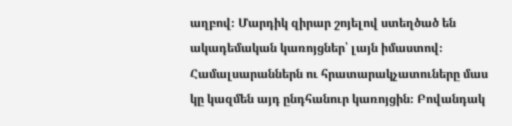աղբով։ Մարդիկ զիրար շոյելով ստեղծած են ակադեմական կառոյցներ՝ լայն իմաստով։ Համալսարաններն ու հրատարակչատուները մաս կը կազմեն այդ ընդհանուր կառոյցին։ Բովանդակ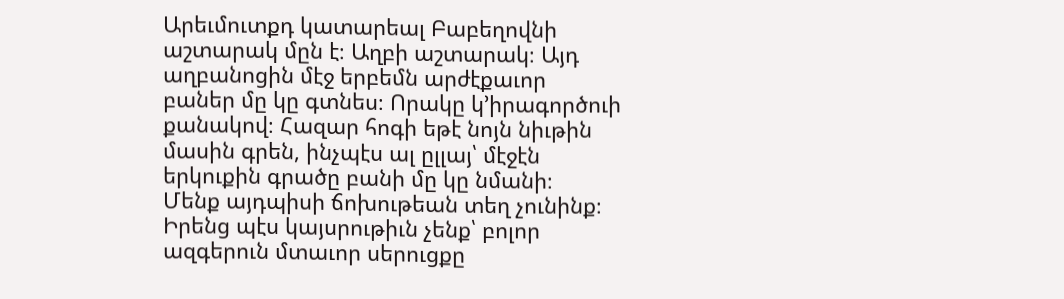Արեւմուտքդ կատարեալ Բաբեղովնի աշտարակ մըն է։ Աղբի աշտարակ։ Այդ աղբանոցին մէջ երբեմն արժէքաւոր բաներ մը կը գտնես։ Որակը կ’իրագործուի քանակով։ Հազար հոգի եթէ նոյն նիւթին մասին գրեն, ինչպէս ալ ըլլայ՝ մէջէն երկուքին գրածը բանի մը կը նմանի։
Մենք այդպիսի ճոխութեան տեղ չունինք։ Իրենց պէս կայսրութիւն չենք՝ բոլոր ազգերուն մտաւոր սերուցքը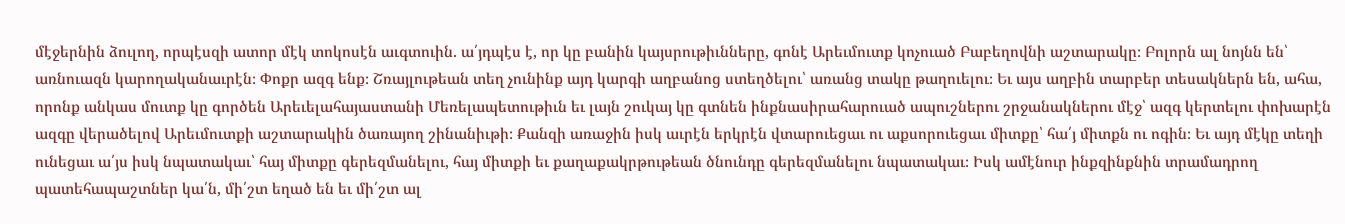մէջերնին ձուլող, որպէսզի ատոր մէկ տոկոսէն աւգտուին. ա՛յդպէս է, որ կը բանին կայսրութիւնները, գոնէ Արեւմուտք կոչուած Բաբեղովնի աշտարակը։ Բոլորն ալ նոյնն են՝ առնուազն կարողականաւրէն։ Փոքր ազգ ենք։ Շռայլութեան տեղ չունինք այդ կարգի աղբանոց ստեղծելու՝ առանց տակը թաղուելու։ Եւ այս աղբին տարբեր տեսակներն են, ահա, որոնք անկաս մուտք կը գործեն Արեւելահայաստանի Մեռելապետութիւն եւ լայն շուկայ կը գտնեն ինքնասիրահարուած ապուշներու շրջանակներու մէջ՝ ազգ կերտելու փոխարէն ազգը վերածելով Արեւմուտքի աշտարակին ծառայող շինանիւթի։ Քանզի առաջին իսկ աւրէն երկրէն վտարուեցաւ ու աքսորուեցաւ միտքը՝ հա՛յ միտքն ու ոգին։ Եւ այդ մէկը տեղի ունեցաւ ա՛յս իսկ նպատակաւ՝ հայ միտքը գերեզմանելու, հայ միտքի եւ քաղաքակրթութեան ծնունդը գերեզմանելու նպատակաւ։ Իսկ ամէնուր ինքզինքնին տրամադրող պատեհապաշտներ կա՛ն, մի՛շտ եղած են եւ մի՛շտ ալ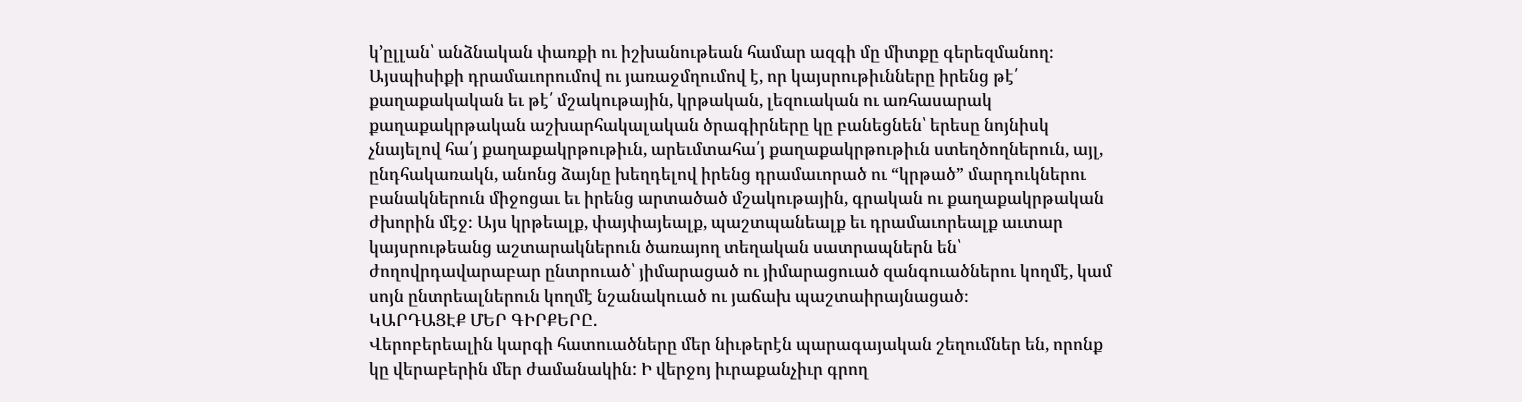կ’ըլլան՝ անձնական փառքի ու իշխանութեան համար ազգի մը միտքը գերեզմանող։
Այսպիսիքի դրամաւորումով ու յառաջմղումով է, որ կայսրութիւնները իրենց թէ՛ քաղաքակական եւ թէ՛ մշակութային, կրթական, լեզուական ու առհասարակ քաղաքակրթական աշխարհակալական ծրագիրները կը բանեցնեն՝ երեսը նոյնիսկ չնայելով հա՛յ քաղաքակրթութիւն, արեւմտահա՛յ քաղաքակրթութիւն ստեղծողներուն, այլ, ընդհակառակն, անոնց ձայնը խեղդելով իրենց դրամաւորած ու “կրթած” մարդուկներու բանակներուն միջոցաւ եւ իրենց արտածած մշակութային, գրական ու քաղաքակրթական ժխորին մէջ։ Այս կրթեալք, փայփայեալք, պաշտպանեալք եւ դրամաւորեալք աւտար կայսրութեանց աշտարակներուն ծառայող տեղական սատրապներն են՝ ժողովրդավարաբար ընտրուած՝ յիմարացած ու յիմարացուած զանգուածներու կողմէ, կամ սոյն ընտրեալներուն կողմէ նշանակուած ու յաճախ պաշտաիրայնացած։
ԿԱՐԴԱՑԷՔ ՄԵՐ ԳԻՐՔԵՐԸ.
Վերոբերեալին կարգի հատուածները մեր նիւթերէն պարագայական շեղումներ են, որոնք կը վերաբերին մեր ժամանակին: Ի վերջոյ իւրաքանչիւր գրող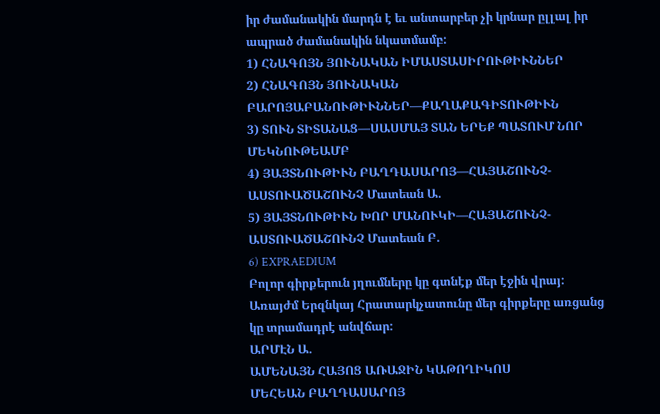իր ժամանակին մարդն է եւ անտարբեր չի կրնար ըլլալ իր ապրած ժամանակին նկատմամբ:
1) ՀՆԱԳՈՅՆ ՅՈՒՆԱԿԱՆ ԻՄԱՍՏԱՍԻՐՈՒԹԻՒՆՆԵՐ
2) ՀՆԱԳՈՅՆ ՅՈՒՆԱԿԱՆ ԲԱՐՈՅԱԲԱՆՈՒԹԻՒՆՆԵՐ—ՔԱՂԱՔԱԳԻՏՈՒԹԻՒՆ
3) ՏՈՒՆ ՏԻՏԱՆԱՑ—ՍԱՍՄԱՅ ՏԱՆ ԵՐԵՔ ՊԱՏՈՒՄ ՆՈՐ ՄԵԿՆՈՒԹԵԱՄԲ
4) ՅԱՅՏՆՈՒԹԻՒՆ ԲԱՂԴԱՍԱՐՈՅ—ՀԱՅԱՇՈՒՆՉ-ԱՍՏՈՒԱԾԱՇՈՒՆՉ Մատեան Ա.
5) ՅԱՅՏՆՈՒԹԻՒՆ ԽՈՐ ՄԱՆՈՒԿԻ—ՀԱՅԱՇՈՒՆՉ-ԱՍՏՈՒԱԾԱՇՈՒՆՉ Մատեան Բ.
6) EXPRAEDIUM
Բոլոր գիրքերուն յղումները կը գտնէք մեր էջին վրայ: Առայժմ Երզնկայ Հրատարկչատունը մեր գիրքերը առցանց կը տրամադրէ անվճար:
ԱՐՄԷՆ Ա.
ԱՄԵՆԱՅՆ ՀԱՅՈՑ ԱՌԱՋԻՆ ԿԱԹՈՂԻԿՈՍ
ՄԵՀԵԱՆ ԲԱՂԴԱՍԱՐՈՅ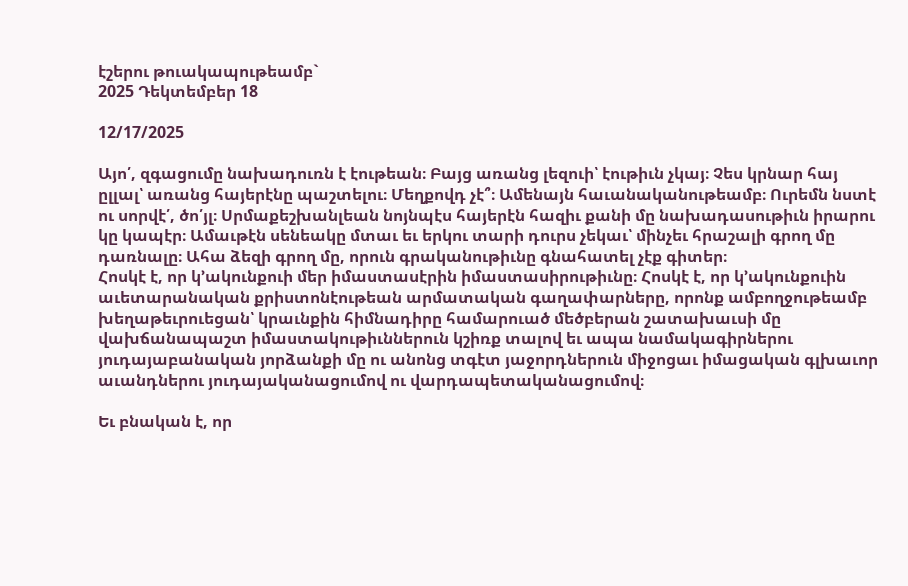էշերու թուակապութեամբ`
2025 Դեկտեմբեր 18

12/17/2025

Այո՛, զգացումը նախադուռն է էութեան։ Բայց առանց լեզուի՝ էութիւն չկայ։ Չես կրնար հայ ըլլալ՝ առանց հայերէնը պաշտելու։ Մեղքովդ չէ՞։ Ամենայն հաւանականութեամբ։ Ուրեմն նստէ ու սորվէ՛, ծո՛յլ։ Սրմաքեշխանլեան նոյնպէս հայերէն հազիւ քանի մը նախադասութիւն իրարու կը կապէր։ Ամաւթէն սենեակը մտաւ եւ երկու տարի դուրս չեկաւ՝ մինչեւ հրաշալի գրող մը դառնալը։ Ահա ձեզի գրող մը, որուն գրականութիւնը գնահատել չէք գիտեր։
Հոսկէ է, որ կ’ակունքուի մեր իմաստասէրին իմաստասիրութիւնը։ Հոսկէ է, որ կ’ակունքուին աւետարանական քրիստոնէութեան արմատական գաղափարները, որոնք ամբողջութեամբ խեղաթեւրուեցան՝ կրաւնքին հիմնադիրը համարուած մեծբերան շատախաւսի մը վախճանապաշտ իմաստակութիւններուն կշիռք տալով եւ ապա նամակագիրներու յուդայաբանական յորձանքի մը ու անոնց տգէտ յաջորդներուն միջոցաւ իմացական գլխաւոր աւանդներու յուդայականացումով ու վարդապետականացումով։

Եւ բնական է, որ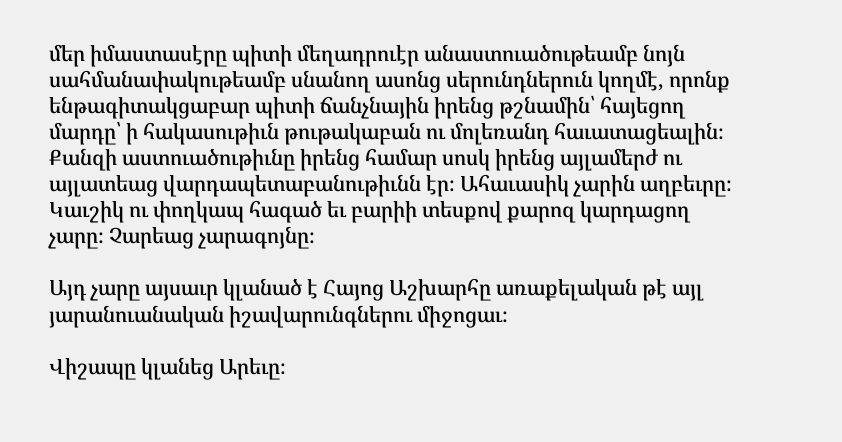մեր իմաստասէրը պիտի մեղադրուէր անաստուածութեամբ նոյն սահմանափակութեամբ սնանող ասոնց սերունդներուն կողմէ, որոնք ենթագիտակցաբար պիտի ճանչնային իրենց թշնամին՝ հայեցող մարդը՝ ի հակասութիւն թութակաբան ու մոլեռանդ հաւատացեալին։ Քանզի աստուածութիւնը իրենց համար սոսկ իրենց այլամերժ ու այլատեաց վարդապետաբանութիւնն էր։ Ահաւասիկ չարին աղբեւրը։ Կաւշիկ ու փողկապ հագած եւ բարիի տեսքով քարոզ կարդացող չարը։ Չարեաց չարագոյնը։

Այդ չարը այսաւր կլանած է Հայոց Աշխարհը առաքելական թէ այլ յարանուանական իշավարունգներու միջոցաւ։

Վիշապը կլանեց Արեւը։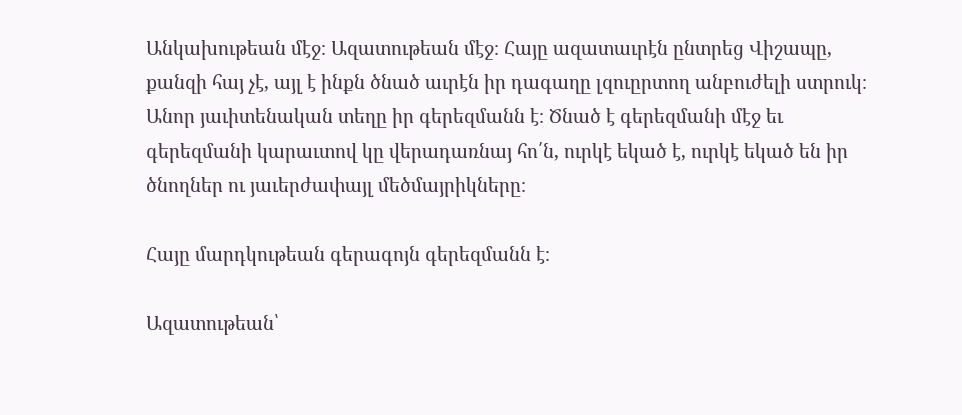Անկախութեան մէջ։ Ազատութեան մէջ։ Հայը ազատաւրէն ընտրեց Վիշապը, քանզի հայ չէ, այլ է ինքն ծնած աւրէն իր դագաղը լզուըրտող անբուժելի ստրուկ։ Անոր յաւիտենական տեղը իր գերեզմանն է։ Ծնած է գերեզմանի մէջ եւ գերեզմանի կարաւտով կը վերադառնայ հո՛ն, ուրկէ եկած է, ուրկէ եկած են իր ծնողներ ու յաւերժափայլ մեծմայրիկները։

Հայը մարդկութեան գերագոյն գերեզմանն է։

Ազատութեան՝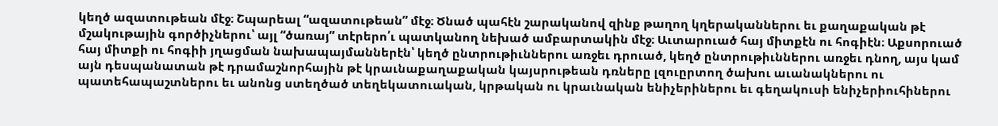կեղծ ազատութեան մէջ։ Շպարեալ “ազատութեան” մէջ։ Ծնած պահէն շարականով զինք թաղող կղերականներու եւ քաղաքական թէ մշակութային գործիչներու՝ այլ “ծառայ” տէրերո՛ւ պատկանող նեխած ամբարտակին մէջ։ Աւտարուած հայ միտքէն ու հոգիէն։ Աքսորուած հայ միտքի ու հոգիի յղացման նախապայմաններէն՝ կեղծ ընտրութիւններու առջեւ դրուած, կեղծ ընտրութիւններու առջեւ դնող, այս կամ այն դեսպանատան թէ դրամաշնորհային թէ կրաւնաքաղաքական կայսրութեան դռները լզուըրտող ծախու աւանակներու ու պատեհապաշտներու եւ անոնց ստեղծած տեղեկատուական, կրթական ու կրաւնական ենիչերիներու եւ գեղակուսի ենիչերիուհիներու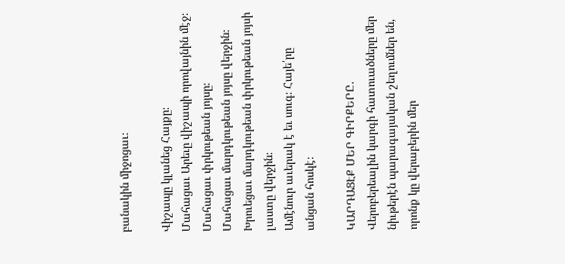բանակին միջոցաւ։

Վիշապը կլանեց Հայքը։
Մահացաւ Արեւը վիշապի որովայնին մէջ։
Մահացաւ փրկութեան յոյսը։
Մահացաւ մարդկութեան յոյսը վերջին։
Խրուեցաւ մարդկութեան փրկութեան յոյսի լաստը վերջին։
Ամէնուր աւերակ է եւ սուգ։ Հայե՛րը անցան հոսկէ։

ԿԱՐԴԱՑԷՔ ՄԵՐ ԳԻՐՔԵՐԸ.
Վերոբերեալին կարգի հատուածները մեր նիւթերէն պարագայական շեղումներ են, որոնք կը վերաբերին մեր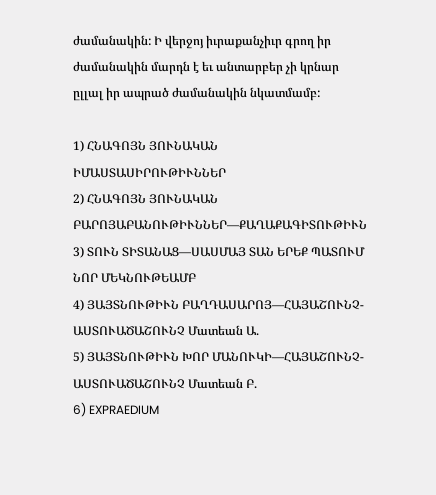ժամանակին: Ի վերջոյ իւրաքանչիւր գրող իր ժամանակին մարդն է եւ անտարբեր չի կրնար ըլլալ իր ապրած ժամանակին նկատմամբ:

1) ՀՆԱԳՈՅՆ ՅՈՒՆԱԿԱՆ ԻՄԱՍՏԱՍԻՐՈՒԹԻՒՆՆԵՐ
2) ՀՆԱԳՈՅՆ ՅՈՒՆԱԿԱՆ ԲԱՐՈՅԱԲԱՆՈՒԹԻՒՆՆԵՐ—ՔԱՂԱՔԱԳԻՏՈՒԹԻՒՆ
3) ՏՈՒՆ ՏԻՏԱՆԱՑ—ՍԱՍՄԱՅ ՏԱՆ ԵՐԵՔ ՊԱՏՈՒՄ ՆՈՐ ՄԵԿՆՈՒԹԵԱՄԲ
4) ՅԱՅՏՆՈՒԹԻՒՆ ԲԱՂԴԱՍԱՐՈՅ—ՀԱՅԱՇՈՒՆՉ-ԱՍՏՈՒԱԾԱՇՈՒՆՉ Մատեան Ա.
5) ՅԱՅՏՆՈՒԹԻՒՆ ԽՈՐ ՄԱՆՈՒԿԻ—ՀԱՅԱՇՈՒՆՉ-ԱՍՏՈՒԱԾԱՇՈՒՆՉ Մատեան Բ.
6) EXPRAEDIUM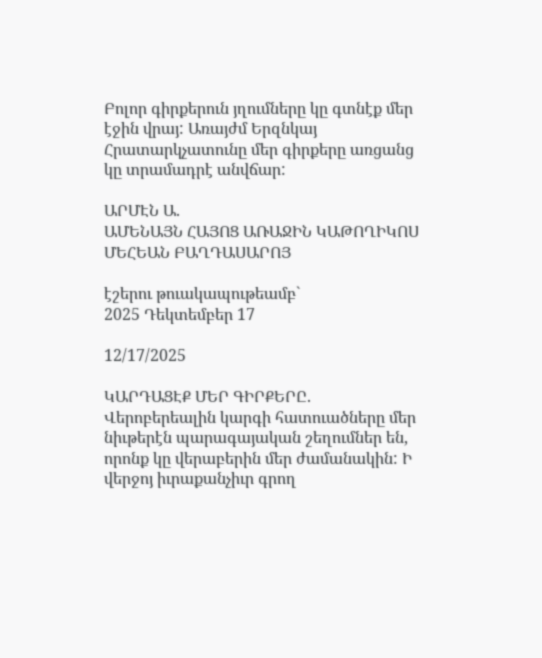Բոլոր գիրքերուն յղումները կը գտնէք մեր էջին վրայ: Առայժմ Երզնկայ Հրատարկչատունը մեր գիրքերը առցանց կը տրամադրէ անվճար:

ԱՐՄԷՆ Ա.
ԱՄԵՆԱՅՆ ՀԱՅՈՑ ԱՌԱՋԻՆ ԿԱԹՈՂԻԿՈՍ
ՄԵՀԵԱՆ ԲԱՂԴԱՍԱՐՈՅ

էշերու թուակապութեամբ`
2025 Դեկտեմբեր 17

12/17/2025

ԿԱՐԴԱՑԷՔ ՄԵՐ ԳԻՐՔԵՐԸ.
Վերոբերեալին կարգի հատուածները մեր նիւթերէն պարագայական շեղումներ են, որոնք կը վերաբերին մեր ժամանակին: Ի վերջոյ իւրաքանչիւր գրող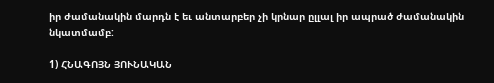իր ժամանակին մարդն է եւ անտարբեր չի կրնար ըլլալ իր ապրած ժամանակին նկատմամբ:

1) ՀՆԱԳՈՅՆ ՅՈՒՆԱԿԱՆ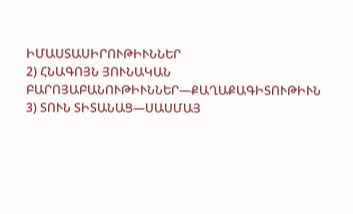ԻՄԱՍՏԱՍԻՐՈՒԹԻՒՆՆԵՐ
2) ՀՆԱԳՈՅՆ ՅՈՒՆԱԿԱՆ ԲԱՐՈՅԱԲԱՆՈՒԹԻՒՆՆԵՐ—ՔԱՂԱՔԱԳԻՏՈՒԹԻՒՆ
3) ՏՈՒՆ ՏԻՏԱՆԱՑ—ՍԱՍՄԱՅ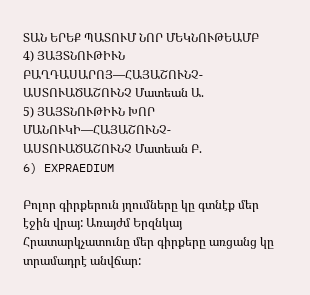ՏԱՆ ԵՐԵՔ ՊԱՏՈՒՄ ՆՈՐ ՄԵԿՆՈՒԹԵԱՄԲ
4) ՅԱՅՏՆՈՒԹԻՒՆ ԲԱՂԴԱՍԱՐՈՅ—ՀԱՅԱՇՈՒՆՉ-ԱՍՏՈՒԱԾԱՇՈՒՆՉ Մատեան Ա.
5) ՅԱՅՏՆՈՒԹԻՒՆ ԽՈՐ ՄԱՆՈՒԿԻ—ՀԱՅԱՇՈՒՆՉ-ԱՍՏՈՒԱԾԱՇՈՒՆՉ Մատեան Բ.
6) EXPRAEDIUM

Բոլոր գիրքերուն յղումները կը գտնէք մեր էջին վրայ: Առայժմ Երզնկայ Հրատարկչատունը մեր գիրքերը առցանց կը տրամադրէ անվճար: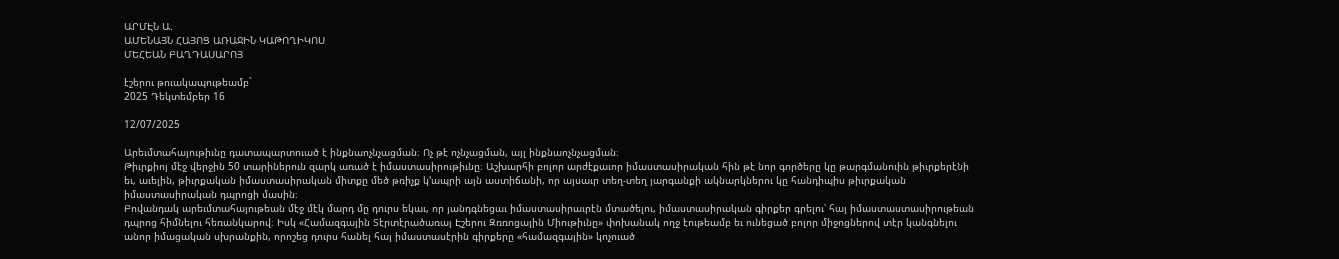ԱՐՄԷՆ Ա.
ԱՄԵՆԱՅՆ ՀԱՅՈՑ ԱՌԱՋԻՆ ԿԱԹՈՂԻԿՈՍ
ՄԵՀԵԱՆ ԲԱՂԴԱՍԱՐՈՅ

էշերու թուակապութեամբ`
2025 Դեկտեմբեր 16

12/07/2025

Արեւմտահայութիւնը դատապարտուած է ինքնաոչնչացման։ Ոչ թէ ոչնչացման, այլ ինքնաոչնչացման։
Թիւրքիոյ մէջ վերջին 50 տարիներուն զարկ առած է իմաստասիրութիւնը։ Աշխարհի բոլոր արժէքաւոր իմաստասիրական հին թէ նոր գործերը կը թարգմանուին թիւրքերէնի եւ, աւելին, թիւրքական իմաստասիրական միտքը մեծ թռիչք կ՚ապրի այն աստիճանի, որ այսաւր տեղ-տեղ յարգանքի ակնարկներու կը հանդիպիս թիւրքական իմաստասիրական դպրոցի մասին։
Բովանդակ արեւմտահայութեան մէջ մէկ մարդ մը դուրս եկաւ, որ յանդգնեցաւ իմաստասիրաւրէն մտածելու, իմաստասիրական գիրքեր գրելու՝ հայ իմաստաստասիրութեան դպրոց հիմնելու հեռանկարով։ Իսկ «Համազգային Տէրտէրածառայ Էշերու Զռռոցային Միութիւնը» փոխանակ ողջ էութեամբ եւ ունեցած բոլոր միջոցներով տէր կանգնելու անոր իմացական սխրանքին, որոշեց դուրս հանել հայ իմաստասէրին գիրքերը «համազգային» կոչուած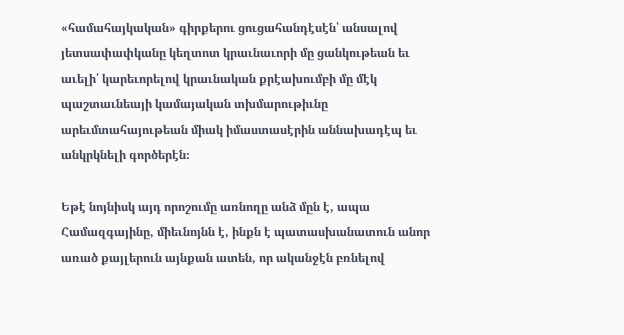«համահայկական» գիրքերու ցուցահանդէսէն՝ անսալով յետսափափկանը կեղտոտ կրաւնաւորի մը ցանկութեան եւ աւելի՛ կարեւորելով կրաւնական քրէախումբի մը մէկ պաշտաւնեայի կամայական տխմարութիւնը արեւմտահայութեան միակ իմաստասէրին աննախադէպ եւ անկրկնելի գործերէն։

Եթէ նոյնիսկ այդ որոշումը առնողը անձ մըն է, ապա Համազգայինը, միեւնոյնն է, ինքն է պատասխանատուն անոր առած քայլերուն այնքան ատեն, որ ականջէն բռնելով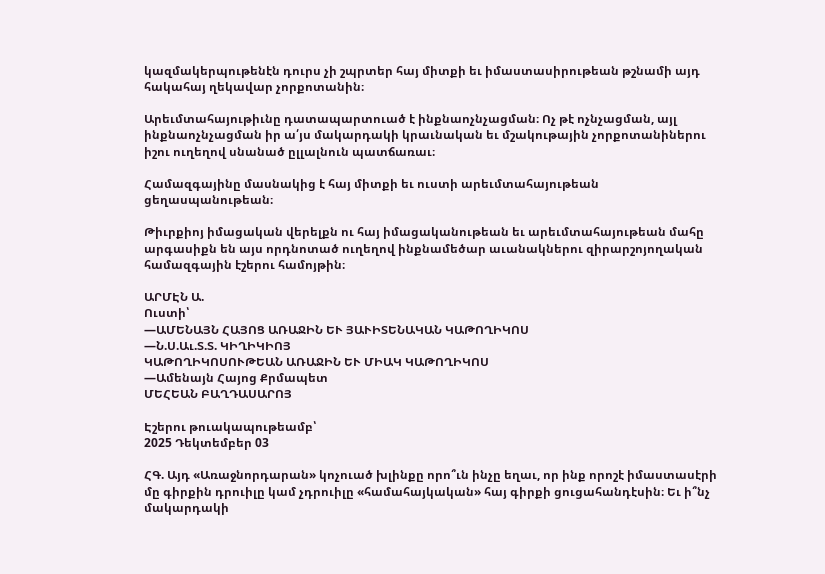կազմակերպութենէն դուրս չի շպրտեր հայ միտքի եւ իմաստասիրութեան թշնամի այդ հակահայ ղեկավար չորքոտանին։

Արեւմտահայութիւնը դատապարտուած է ինքնաոչնչացման։ Ոչ թէ ոչնչացման, այլ ինքնաոչնչացման իր ա՛յս մակարդակի կրաւնական եւ մշակութային չորքոտանիներու իշու ուղեղով սնանած ըլլալնուն պատճառաւ։

Համազգայինը մասնակից է հայ միտքի եւ ուստի արեւմտահայութեան ցեղասպանութեան։

Թիւրքիոյ իմացական վերելքն ու հայ իմացականութեան եւ արեւմտահայութեան մահը արգասիքն են այս որդնոտած ուղեղով ինքնամեծար աւանակներու զիրարշոյողական համազգային էշերու համոյթին։

ԱՐՄԷՆ Ա.
Ուստի՝
—ԱՄԵՆԱՅՆ ՀԱՅՈՑ ԱՌԱՋԻՆ ԵՒ ՅԱՒԻՏԵՆԱԿԱՆ ԿԱԹՈՂԻԿՈՍ
—Ն.Ս.Աւ.Տ.Տ. ԿԻՂԻԿԻՈՅ
ԿԱԹՈՂԻԿՈՍՈՒԹԵԱՆ ԱՌԱՋԻՆ ԵՒ ՄԻԱԿ ԿԱԹՈՂԻԿՈՍ
—Ամենայն Հայոց Քրմապետ
ՄԵՀԵԱՆ ԲԱՂԴԱՍԱՐՈՅ

Էշերու թուակապութեամբ՝
2025 Դեկտեմբեր 03

ՀԳ. Այդ «Առաջնորդարան» կոչուած խլինքը որո՞ւն ինչը եղաւ, որ ինք որոշէ իմաստասէրի մը գիրքին դրուիլը կամ չդրուիլը «համահայկական» հայ գիրքի ցուցահանդէսին։ Եւ ի՞նչ մակարդակի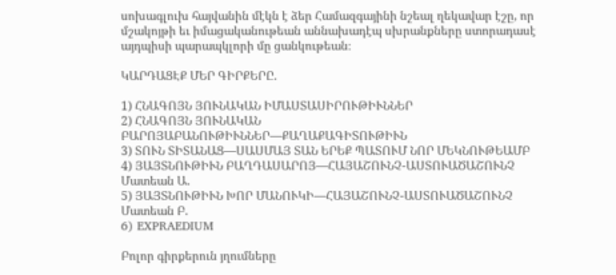սոխագլուխ հայվանին մէկն է ձեր Համազգայինի նշեալ ղեկավար էշը, որ մշակոյթի եւ իմացականութեան աննախադէպ սխրանքները ստորադասէ այդպիսի պարապկլորի մը ցանկութեան։

ԿԱՐԴԱՑԷՔ ՄԵՐ ԳԻՐՔԵՐԸ.

1) ՀՆԱԳՈՅՆ ՅՈՒՆԱԿԱՆ ԻՄԱՍՏԱՍԻՐՈՒԹԻՒՆՆԵՐ
2) ՀՆԱԳՈՅՆ ՅՈՒՆԱԿԱՆ ԲԱՐՈՅԱԲԱՆՈՒԹԻՒՆՆԵՐ—ՔԱՂԱՔԱԳԻՏՈՒԹԻՒՆ
3) ՏՈՒՆ ՏԻՏԱՆԱՑ—ՍԱՍՄԱՅ ՏԱՆ ԵՐԵՔ ՊԱՏՈՒՄ ՆՈՐ ՄԵԿՆՈՒԹԵԱՄԲ
4) ՅԱՅՏՆՈՒԹԻՒՆ ԲԱՂԴԱՍԱՐՈՅ—ՀԱՅԱՇՈՒՆՉ-ԱՍՏՈՒԱԾԱՇՈՒՆՉ Մատեան Ա.
5) ՅԱՅՏՆՈՒԹԻՒՆ ԽՈՐ ՄԱՆՈՒԿԻ—ՀԱՅԱՇՈՒՆՉ-ԱՍՏՈՒԱԾԱՇՈՒՆՉ Մատեան Բ.
6) EXPRAEDIUM

Բոլոր գիրքերուն յղումները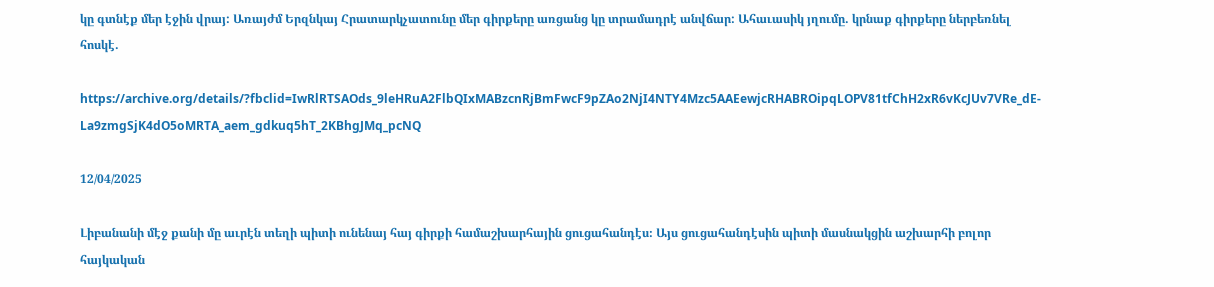կը գտնէք մեր էջին վրայ: Առայժմ Երզնկայ Հրատարկչատունը մեր գիրքերը առցանց կը տրամադրէ անվճար: Ահաւասիկ յղումը. կրնաք գիրքերը ներբեռնել հոսկէ.

https://archive.org/details/?fbclid=IwRlRTSAOds_9leHRuA2FlbQIxMABzcnRjBmFwcF9pZAo2NjI4NTY4Mzc5AAEewjcRHABROipqLOPV81tfChH2xR6vKcJUv7VRe_dE-La9zmgSjK4dO5oMRTA_aem_gdkuq5hT_2KBhgJMq_pcNQ

12/04/2025

Լիբանանի մէջ քանի մը աւրէն տեղի պիտի ունենայ հայ գիրքի համաշխարհային ցուցահանդէս։ Այս ցուցահանդէսին պիտի մասնակցին աշխարհի բոլոր հայկական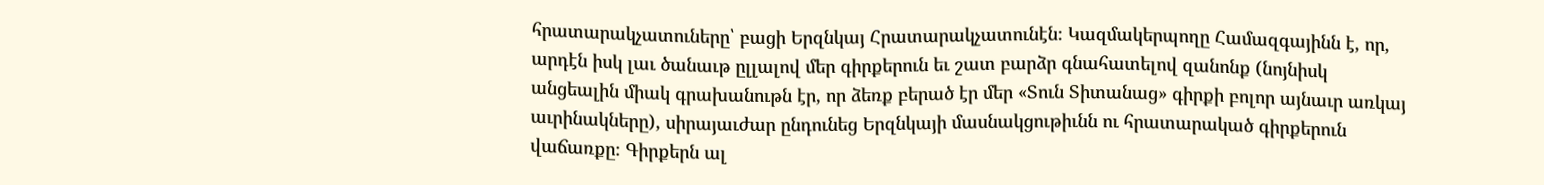հրատարակչատուները՝ բացի Երզնկայ Հրատարակչատունէն։ Կազմակերպողը Համազգայինն է, որ, արդէն իսկ լաւ ծանաւթ ըլլալով մեր գիրքերուն եւ շատ բարձր գնահատելով զանոնք (նոյնիսկ անցեալին միակ գրախանութն էր, որ ձեռք բերած էր մեր «Տուն Տիտանաց» գիրքի բոլոր այնաւր առկայ աւրինակները), սիրայաւժար ընդունեց Երզնկայի մասնակցութիւնն ու հրատարակած գիրքերուն վաճառքը։ Գիրքերն ալ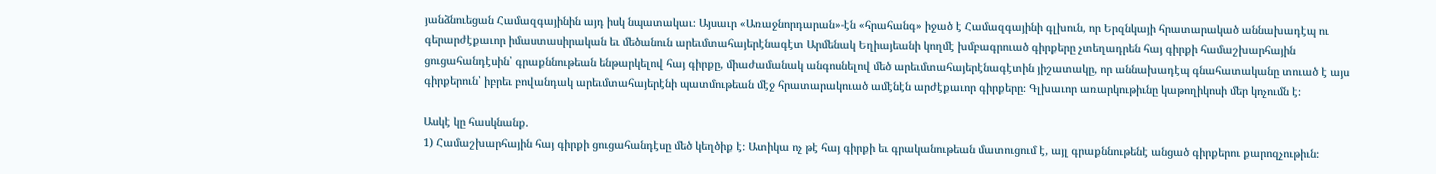յանձնուեցան Համազգայինին այդ իսկ նպատակաւ։ Այսաւր «Առաջնորդարան»-էն «հրահանգ» իջած է Համազգայինի գլխուն, որ Երզնկայի հրատարակած աննախադէպ ու գերարժէքաւոր իմաստասիրական եւ մեծանուն արեւմտահայերէնագէտ Արմենակ Եղիայեանի կողմէ խմբագրուած գիրքերը չտեղադրեն հայ գիրքի համաշխարհային ցուցահանդէսին՝ գրաքննութեան ենթարկելով հայ գիրքը, միաժամանակ անգոսնելով մեծ արեւմտահայերէնագէտին յիշատակը, որ աննախադէպ գնահատականը տուած է այս գիրքերուն՝ իբրեւ բովանդակ արեւմտահայերէնի պատմութեան մէջ հրատարակուած ամէնէն արժէքաւոր գիրքերը։ Գլխաւոր առարկութիւնը կաթողիկոսի մեր կոչումն է։

Ասկէ կը հասկնանք.
1) Համաշխարհային հայ գիրքի ցուցահանդէսը մեծ կեղծիք է։ Ատիկա ոչ թէ հայ գիրքի եւ գրականութեան մատուցում է, այլ գրաքննութենէ անցած գիրքերու քարոզչութիւն։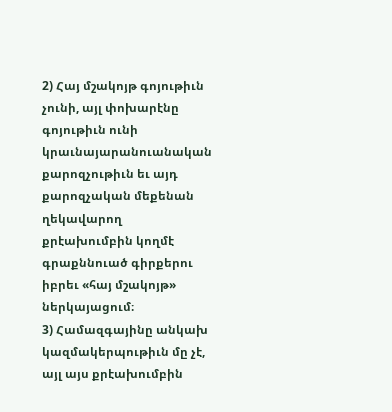2) Հայ մշակոյթ գոյութիւն չունի, այլ փոխարէնը գոյութիւն ունի կրաւնայարանուանական քարոզչութիւն եւ այդ քարոզչական մեքենան ղեկավարող քրէախումբին կողմէ գրաքննուած գիրքերու իբրեւ «հայ մշակոյթ» ներկայացում։
3) Համազգայինը անկախ կազմակերպութիւն մը չէ, այլ այս քրէախումբին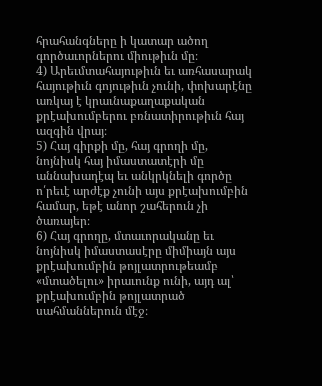հրահանգները ի կատար ածող գործաւորներու միութիւն մը։
4) Արեւմտահայութիւն եւ առհասարակ հայութիւն գոյութիւն չունի, փոխարէնը առկայ է կրաւնաքաղաքական քրէախումբերու բռնատիրութիւն հայ ազգին վրայ։
5) Հայ գիրքի մը, հայ գրողի մը, նոյնիսկ հայ իմաստատէրի մը աննախադէպ եւ անկրկնելի գործը ո՛րեւէ արժէք չունի այս քրէախումբին համար, եթէ անոր շահերուն չի ծառայեր։
6) Հայ գրողը, մտաւորականը եւ նոյնիսկ իմաստասէրը միմիայն այս քրէախումբին թոյլատրութեամբ «մտածելու» իրաւունք ունի, այդ ալ՝ քրէախումբին թոյլատրած սահմաններուն մէջ։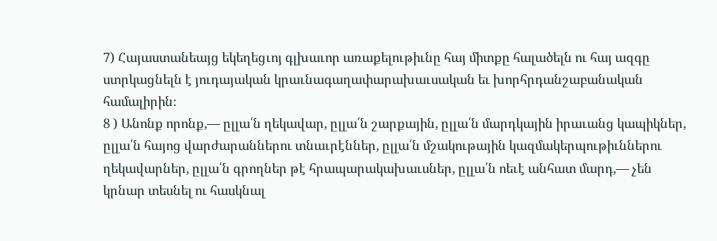7) Հայաստանեայց եկեղեցւոյ գլխաւոր առաքելութիւնը հայ միտքը հալածելն ու հայ ազգը ստրկացնելն է յուդայական կրաւնագաղափարախաւսական եւ խորհրդանշաբանական համալիրին։
8 ) Անոնք որոնք,— ըլլա՛ն ղեկավար, ըլլա՛ն շարքային, ըլլա՛ն մարդկային իրաւանց կապիկներ, ըլլա՛ն հայոց վարժարաններու տնաւրէններ, ըլլա՛ն մշակութային կազմակերպութիւններու ղեկավարներ, ըլլա՛ն գրողներ թէ հրապարակախաւսներ, ըլլա՛ն ոեւէ անհատ մարդ,— չեն կրնար տեսնել ու հասկնալ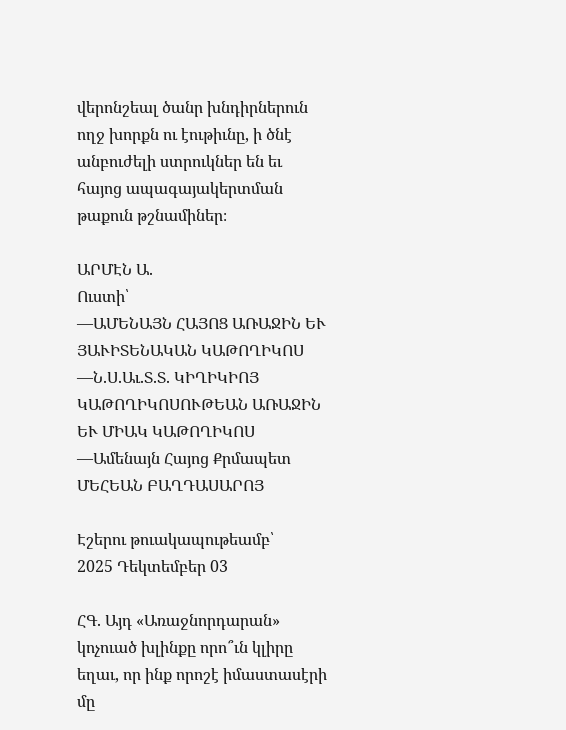վերոնշեալ ծանր խնդիրներուն ողջ խորքն ու էութիւնը, ի ծնէ անբուժելի ստրուկներ են եւ հայոց ապագայակերտման թաքուն թշնամիներ։

ԱՐՄԷՆ Ա.
Ուստի՝
—ԱՄԵՆԱՅՆ ՀԱՅՈՑ ԱՌԱՋԻՆ ԵՒ ՅԱՒԻՏԵՆԱԿԱՆ ԿԱԹՈՂԻԿՈՍ
—Ն.Ս.Աւ.Տ.Տ. ԿԻՂԻԿԻՈՅ
ԿԱԹՈՂԻԿՈՍՈՒԹԵԱՆ ԱՌԱՋԻՆ ԵՒ ՄԻԱԿ ԿԱԹՈՂԻԿՈՍ
—Ամենայն Հայոց Քրմապետ
ՄԵՀԵԱՆ ԲԱՂԴԱՍԱՐՈՅ

Էշերու թուակապութեամբ՝
2025 Դեկտեմբեր 03

ՀԳ. Այդ «Առաջնորդարան» կոչուած խլինքը որո՞ւն կլիրը եղաւ, որ ինք որոշէ իմաստասէրի մը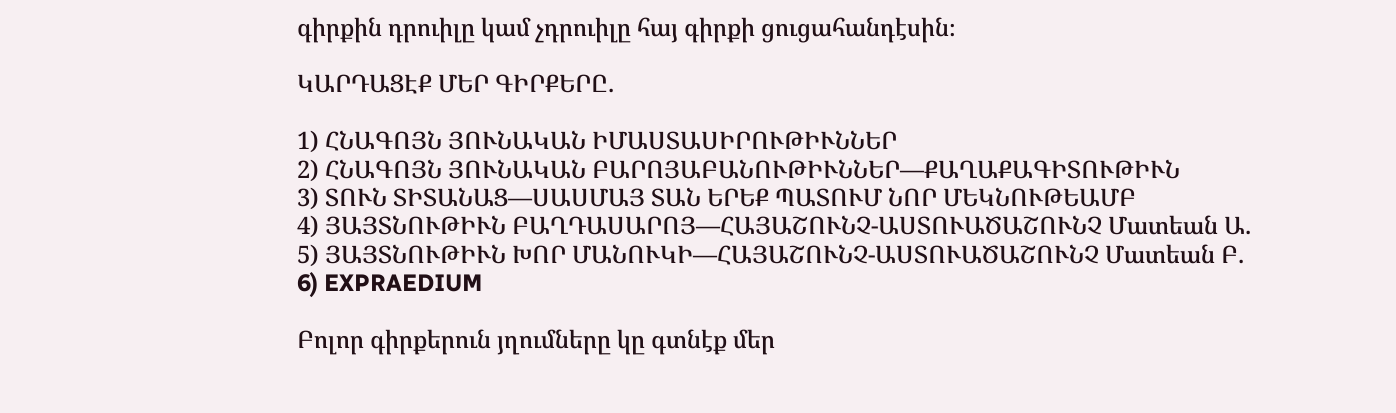գիրքին դրուիլը կամ չդրուիլը հայ գիրքի ցուցահանդէսին։

ԿԱՐԴԱՑԷՔ ՄԵՐ ԳԻՐՔԵՐԸ.

1) ՀՆԱԳՈՅՆ ՅՈՒՆԱԿԱՆ ԻՄԱՍՏԱՍԻՐՈՒԹԻՒՆՆԵՐ
2) ՀՆԱԳՈՅՆ ՅՈՒՆԱԿԱՆ ԲԱՐՈՅԱԲԱՆՈՒԹԻՒՆՆԵՐ—ՔԱՂԱՔԱԳԻՏՈՒԹԻՒՆ
3) ՏՈՒՆ ՏԻՏԱՆԱՑ—ՍԱՍՄԱՅ ՏԱՆ ԵՐԵՔ ՊԱՏՈՒՄ ՆՈՐ ՄԵԿՆՈՒԹԵԱՄԲ
4) ՅԱՅՏՆՈՒԹԻՒՆ ԲԱՂԴԱՍԱՐՈՅ—ՀԱՅԱՇՈՒՆՉ-ԱՍՏՈՒԱԾԱՇՈՒՆՉ Մատեան Ա.
5) ՅԱՅՏՆՈՒԹԻՒՆ ԽՈՐ ՄԱՆՈՒԿԻ—ՀԱՅԱՇՈՒՆՉ-ԱՍՏՈՒԱԾԱՇՈՒՆՉ Մատեան Բ.
6) EXPRAEDIUM

Բոլոր գիրքերուն յղումները կը գտնէք մեր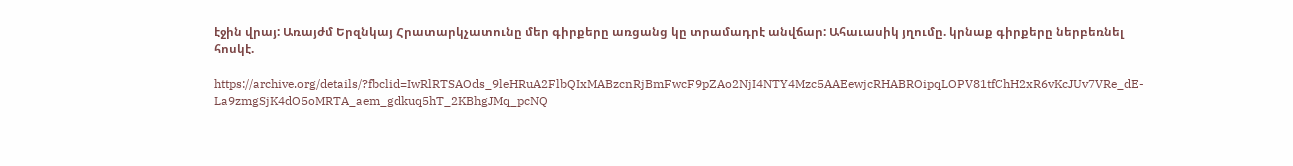էջին վրայ: Առայժմ Երզնկայ Հրատարկչատունը մեր գիրքերը առցանց կը տրամադրէ անվճար: Ահաւասիկ յղումը. կրնաք գիրքերը ներբեռնել հոսկէ.

https://archive.org/details/?fbclid=IwRlRTSAOds_9leHRuA2FlbQIxMABzcnRjBmFwcF9pZAo2NjI4NTY4Mzc5AAEewjcRHABROipqLOPV81tfChH2xR6vKcJUv7VRe_dE-La9zmgSjK4dO5oMRTA_aem_gdkuq5hT_2KBhgJMq_pcNQ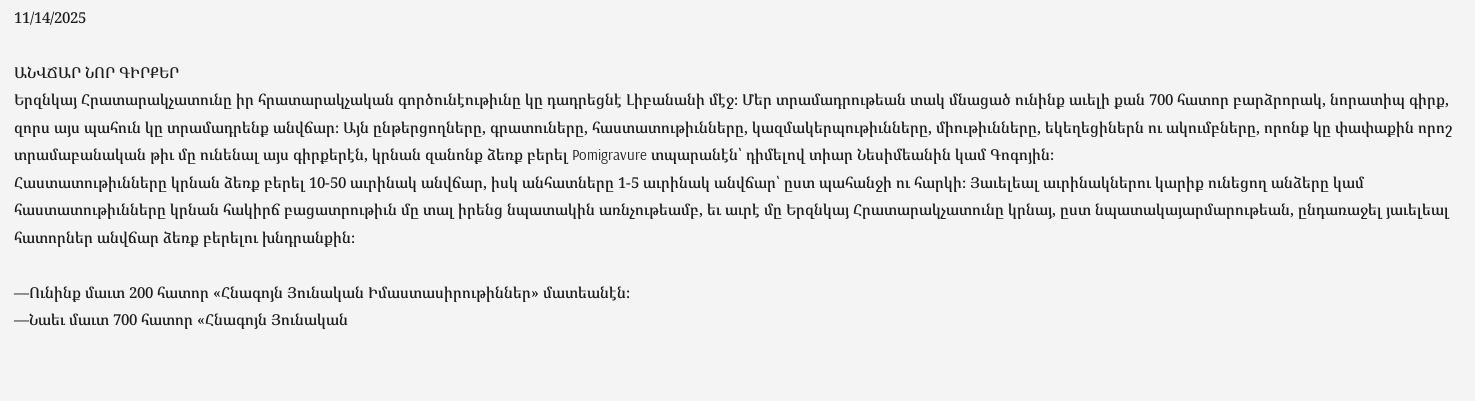11/14/2025

ԱՆՎՃԱՐ ՆՈՐ ԳԻՐՔԵՐ
Երզնկայ Հրատարակչատունը իր հրատարակչական գործունէութիւնը կը դադրեցնէ Լիբանանի մէջ։ Մեր տրամադրութեան տակ մնացած ունինք աւելի քան 700 հատոր բարձրորակ, նորատիպ գիրք, զորս այս պահուն կը տրամադրենք անվճար։ Այն ընթերցողները, գրատուները, հաստատութիւնները, կազմակերպութիւնները, միութիւնները, եկեղեցիներն ու ակումբները, որոնք կը փափաքին որոշ տրամաբանական թիւ մը ունենալ այս գիրքերէն, կրնան զանոնք ձեռք բերել Pomigravure տպարանէն՝ դիմելով տիար Նեսիմեանին կամ Գոգոյին։
Հաստատութիւնները կրնան ձեռք բերել 10-50 աւրինակ անվճար, իսկ անհատները 1-5 աւրինակ անվճար՝ ըստ պահանջի ու հարկի։ Յաւելեալ աւրինակներու կարիք ունեցող անձերը կամ հաստատութիւնները կրնան հակիրճ բացատրութիւն մը տալ իրենց նպատակին առնչութեամբ, եւ աւրէ մը Երզնկայ Հրատարակչատունը կրնայ, ըստ նպատակայարմարութեան, ընդառաջել յաւելեալ հատորներ անվճար ձեռք բերելու խնդրանքին։

—Ունինք մաւտ 200 հատոր «Հնագոյն Յունական Իմաստասիրութիններ» մատեանէն։
—Նաեւ մաւտ 700 հատոր «Հնագոյն Յունական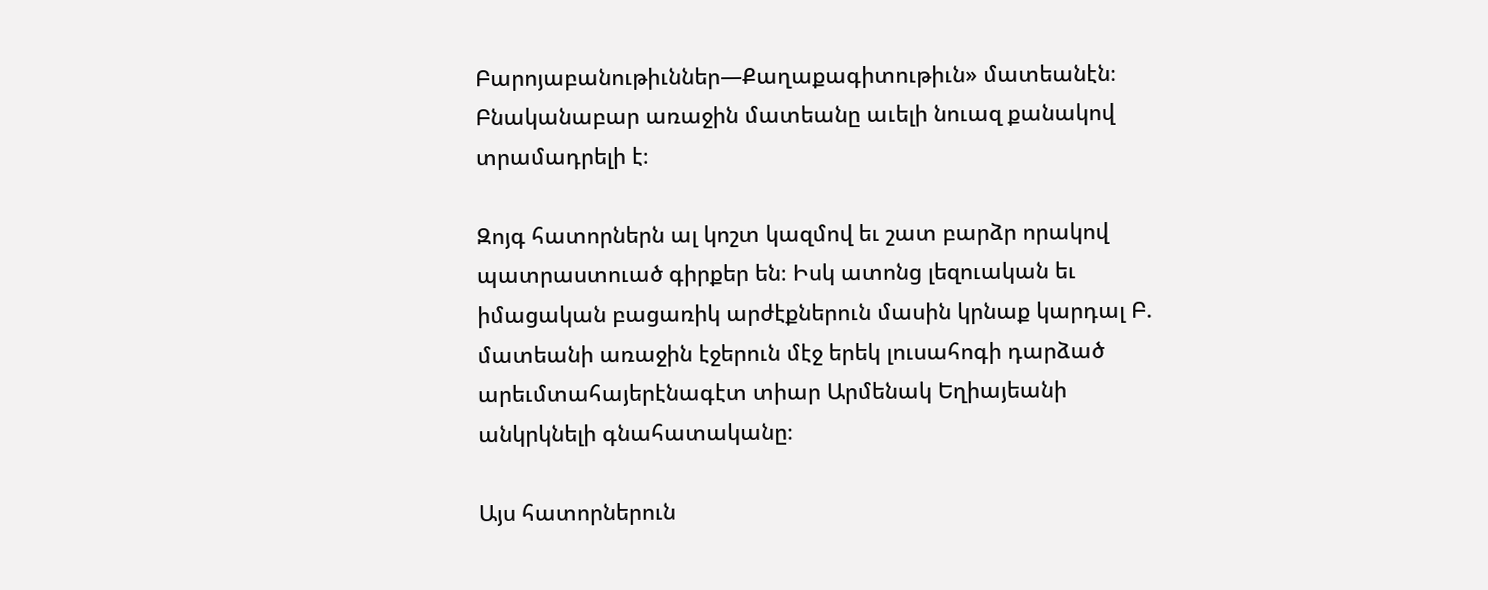Բարոյաբանութիւններ—Քաղաքագիտութիւն» մատեանէն։
Բնականաբար առաջին մատեանը աւելի նուազ քանակով տրամադրելի է։

Զոյգ հատորներն ալ կոշտ կազմով եւ շատ բարձր որակով պատրաստուած գիրքեր են։ Իսկ ատոնց լեզուական եւ իմացական բացառիկ արժէքներուն մասին կրնաք կարդալ Բ. մատեանի առաջին էջերուն մէջ երեկ լուսահոգի դարձած արեւմտահայերէնագէտ տիար Արմենակ Եղիայեանի անկրկնելի գնահատականը։

Այս հատորներուն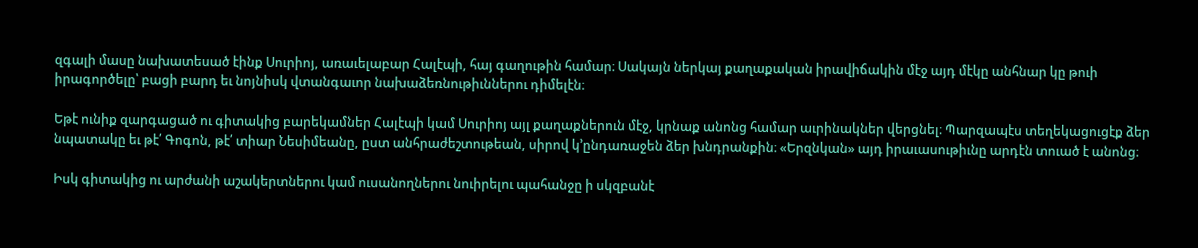զգալի մասը նախատեսած էինք Սուրիոյ, առաւելաբար Հալէպի, հայ գաղութին համար։ Սակայն ներկայ քաղաքական իրավիճակին մէջ այդ մէկը անհնար կը թուի իրագործելը՝ բացի բարդ եւ նոյնիսկ վտանգաւոր նախաձեռնութիւններու դիմելէն։

Եթէ ունիք զարգացած ու գիտակից բարեկամներ Հալէպի կամ Սուրիոյ այլ քաղաքներուն մէջ, կրնաք անոնց համար աւրինակներ վերցնել։ Պարզապէս տեղեկացուցէք ձեր նպատակը եւ թէ՛ Գոգոն, թէ՛ տիար Նեսիմեանը, ըստ անհրաժեշտութեան, սիրով կ՚ընդառաջեն ձեր խնդրանքին։ «Երզնկան» այդ իրաւասութիւնը արդէն տուած է անոնց։

Իսկ գիտակից ու արժանի աշակերտներու կամ ուսանողներու նուիրելու պահանջը ի սկզբանէ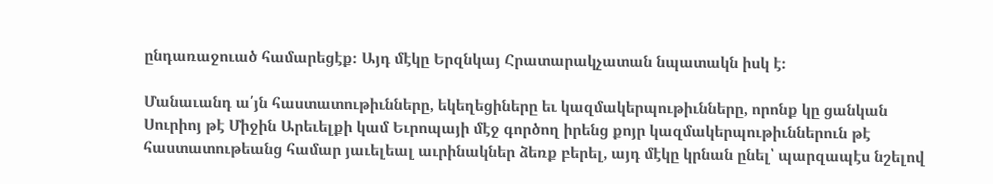ընդառաջուած համարեցէք։ Այդ մէկը Երզնկայ Հրատարակչատան նպատակն իսկ է։

Մանաւանդ ա՛յն հաստատութիւնները, եկեղեցիները եւ կազմակերպութիւնները, որոնք կը ցանկան Սուրիոյ թէ Միջին Արեւելքի կամ Եւրոպայի մէջ գործող իրենց քոյր կազմակերպութիւններուն թէ հաստատութեանց համար յաւելեալ աւրինակներ ձեռք բերել, այդ մէկը կրնան ընել՝ պարզապէս նշելով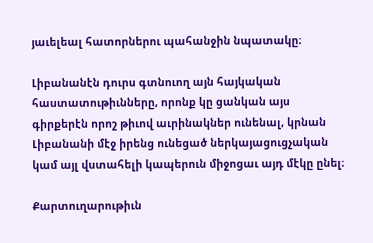յաւելեալ հատորներու պահանջին նպատակը։

Լիբանանէն դուրս գտնուող այն հայկական հաստատութիւնները, որոնք կը ցանկան այս գիրքերէն որոշ թիւով աւրինակներ ունենալ, կրնան Լիբանանի մէջ իրենց ունեցած ներկայացուցչական կամ այլ վստահելի կապերուն միջոցաւ այդ մէկը ընել։

Քարտուղարութիւն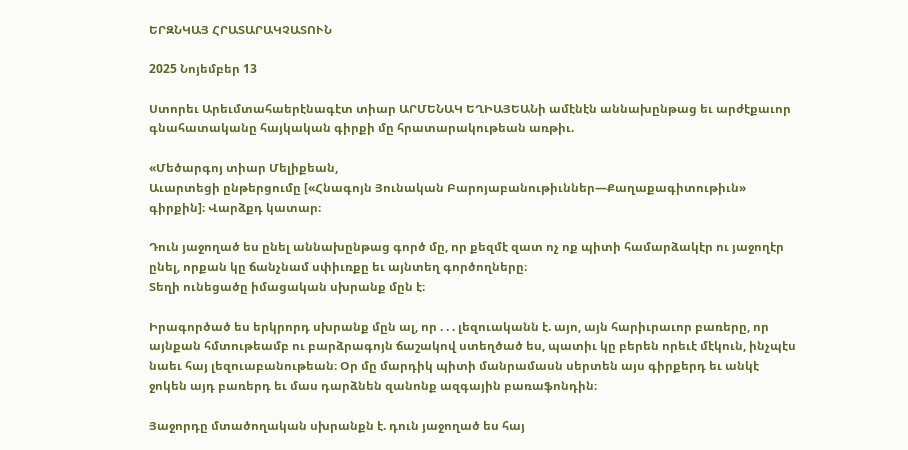ԵՐԶՆԿԱՅ ՀՐԱՏԱՐԱԿՉԱՏՈՒՆ

2025 Նոյեմբեր 13

Ստորեւ Արեւմտահաերէնագէտ տիար ԱՐՄԵՆԱԿ ԵՂԻԱՅԵԱՆի ամէնէն աննախընթաց եւ արժէքաւոր գնահատականը հայկական գիրքի մը հրատարակութեան առթիւ.

«Մեծարգոյ տիար Մելիքեան,
Աւարտեցի ընթերցումը [«Հնագոյն Յունական Բարոյաբանութիւններ—Քաղաքագիտութիւն» գիրքին]։ Վարձքդ կատար։

Դուն յաջողած ես ընել աննախընթաց գործ մը, որ քեզմէ զատ ոչ ոք պիտի համարձակէր ու յաջողէր ընել, որքան կը ճանչնամ սփիւռքը եւ այնտեղ գործողները։
Տեղի ունեցածը իմացական սխրանք մըն է։

Իրագործած ես երկրորդ սխրանք մըն ալ, որ . . . լեզուականն է. այո, այն հարիւրաւոր բառերը, որ այնքան հմտութեամբ ու բարձրագոյն ճաշակով ստեղծած ես, պատիւ կը բերեն որեւէ մէկուն, ինչպէս նաեւ հայ լեզուաբանութեան։ Օր մը մարդիկ պիտի մանրամասն սերտեն այս գիրքերդ եւ անկէ ջոկեն այդ բառերդ եւ մաս դարձնեն զանոնք ազգային բառաֆոնդին։

Յաջորդը մտածողական սխրանքն է. դուն յաջողած ես հայ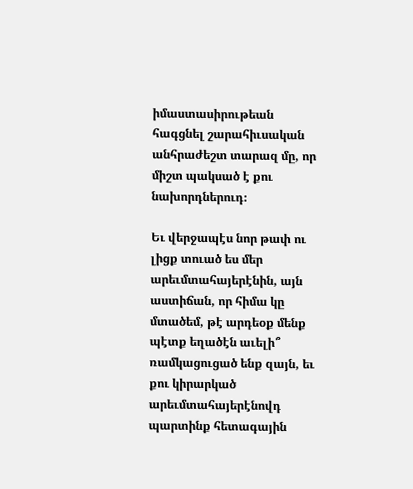իմաստասիրութեան հագցնել շարահիւսական անհրաժեշտ տարազ մը, որ միշտ պակսած է քու նախորդներուդ։

Եւ վերջապէս նոր թափ ու լիցք տուած ես մեր արեւմտահայերէնին, այն աստիճան, որ հիմա կը մտածեմ, թէ արդեօք մենք պէտք եղածէն աւելի՞ ռամկացուցած ենք զայն, եւ քու կիրարկած արեւմտահայերէնովդ պարտինք հետագային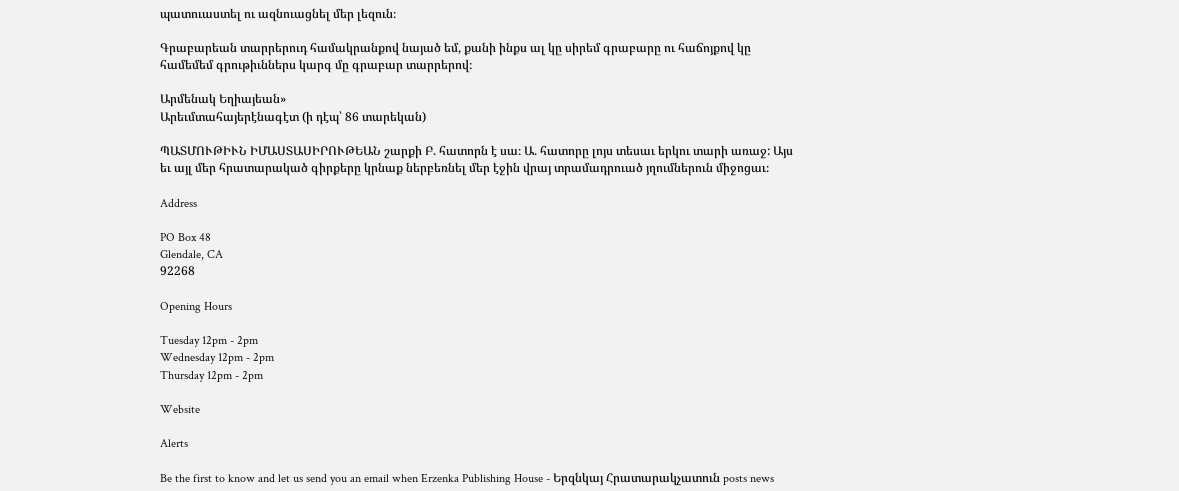պատուաստել ու ազնուացնել մեր լեզուն։

Գրաբարեան տարրերուդ համակրանքով նայած եմ, քանի ինքս ալ կը սիրեմ գրաբարը ու հաճոյքով կը համեմեմ գրութիւններս կարգ մը գրաբար տարրերով։

Արմենակ Եղիայեան»
Արեւմտահայերէնագէտ (ի դէպ՝ 86 տարեկան)

ՊԱՏՄՈՒԹԻՒՆ ԻՄԱՍՏԱՍԻՐՈՒԹԵԱՆ շարքի Բ. հատորն է սա։ Ա. հատորը լոյս տեսաւ երկու տարի առաջ: Այս եւ այլ մեր հրատարակած գիրքերը կրնաք ներբեռնել մեր էջին վրայ տրամադրուած յղումներուն միջոցաւ։

Address

PO Box 48
Glendale, CA
92268

Opening Hours

Tuesday 12pm - 2pm
Wednesday 12pm - 2pm
Thursday 12pm - 2pm

Website

Alerts

Be the first to know and let us send you an email when Erzenka Publishing House - Երզնկայ Հրատարակչատուն posts news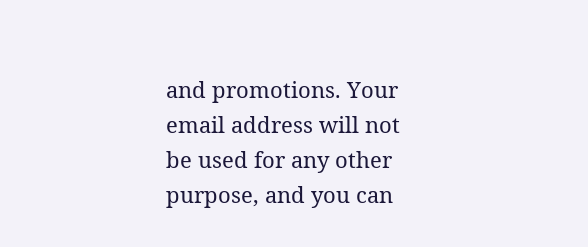and promotions. Your email address will not be used for any other purpose, and you can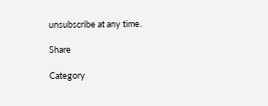unsubscribe at any time.

Share

Category